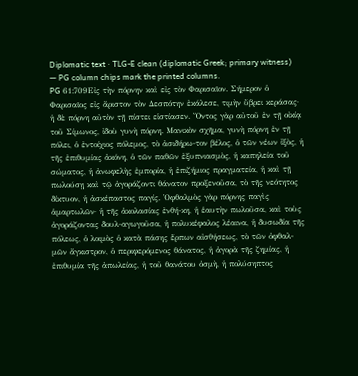Diplomatic text · TLG-E clean (diplomatic Greek; primary witness) — PG column chips mark the printed columns.
PG 61:709Εἰς τὴν πόρνην καὶ εἰς τὸν Φαρισαῖον. Σήμερον ὁ Φαρισαῖος εἰς ἄριστον τὸν Δεσπότην ἐκάλεσε, τιμὴν ὕβρει κεράσας· ἡ δὲ πόρνη αὐτὸν τῇ πίστει εἱστίασεν. Ὄντος γὰρ αὐτοῦ ἐν τῇ οἰκίᾳ τοῦ Σίμωνος, ἰδοὺ γυνὴ πόρνη. Μανικὸν σχῆμα, γυνὴ πόρνη ἐν τῇ πόλει, ὁ ἐντοίχιος πόλεμος, τὸ ἀσιδήρω-τον βέλος, ὁ τῶν νέων ἰξὸς, ἡ τῆς ἐπιθυμίας ἀκόνη, ὁ τῶν παθῶν ἐξυπνιασμὸς, ἡ καπηλεία τοῦ σώματος, ἡ ἀνωφελὴς ἐμπορία, ἡ ἐπιζήμιος πραγματεία, ἡ καὶ τῇ πωλούσῃ καὶ τῷ ἀγοράζοντι θάνατον προξενοῦσα, τὸ τῆς νεότητος δίκτυον, ἡ ἀσκέπαστος παγίς. Ὀφθαλμὸς γὰρ πόρνης παγὶς ἁμαρτωλῶν· ἡ τῆς ἀκολασίας ἐνθή-κη, ἡ ἑαυτὴν πωλοῦσα, καὶ τοὺς ἀγοράζοντας δουλ-αγωγοῦσα, ἡ πολυκέφαλος λέαινα, ἡ δυσωδία τῆς πόλεως, ὁ λοιμὸς ὁ κατὰ πάσης ἕρπων αἰσθήσεως, τὸ τῶν ὀφθαλ-μῶν ἄγκιστρον, ὁ περιφερόμενος θάνατος, ἡ ἀγορὰ τῆς ζημίας, ἡ ἐπιθυμία τῆς ἀπωλείας, ἡ τοῦ θανάτου ὀσμὴ, ἡ πολύσηπτος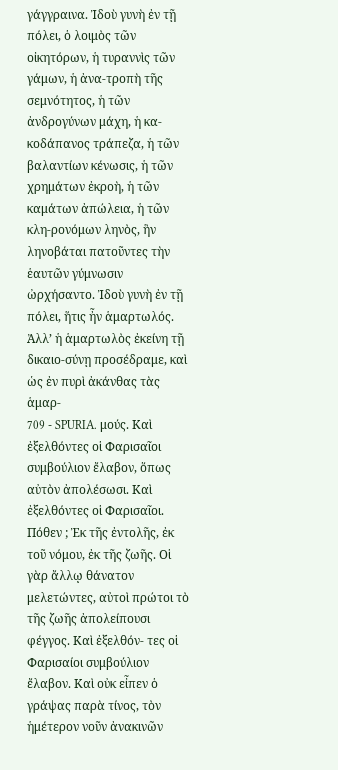γάγγραινα. Ἰδοὺ γυνὴ ἐν τῇ πόλει, ὁ λοιμὸς τῶν οἰκητόρων, ἡ τυραννὶς τῶν γάμων, ἡ ἀνα-τροπὴ τῆς σεμνότητος, ἡ τῶν ἀνδρογύνων μάχη, ἡ κα-κοδάπανος τράπεζα, ἡ τῶν βαλαντίων κένωσις, ἡ τῶν χρημάτων ἐκροὴ, ἡ τῶν καμάτων ἀπώλεια, ἡ τῶν κλη-ρονόμων ληνὸς, ἣν ληνοβάται πατοῦντες τὴν ἑαυτῶν γύμνωσιν ὠρχήσαντο. Ἰδοὺ γυνὴ ἐν τῇ πόλει, ἥτις ἦν ἁμαρτωλός. Ἀλλ’ ἡ ἁμαρτωλὸς ἐκείνη τῇ δικαιο-σύνῃ προσέδραμε, καὶ ὡς ἐν πυρὶ ἀκάνθας τὰς ἁμαρ-
709 - SPURIA. μούς. Καὶ ἐξελθόντες οἱ Φαρισαῖοι συμβούλιον ἔλαβον, ὅπως αὐτὸν ἀπολέσωσι. Καὶ ἐξελθόντες οἱ Φαρισαῖοι. Πόθεν ; Ἐκ τῆς ἐντολῆς, ἐκ τοῦ νόμου, ἐκ τῆς ζωῆς. Οἱ γὰρ ἄλλῳ θάνατον μελετώντες, αὐτοὶ πρώτοι τὸ τῆς ζωῆς ἀπολείπουσι φέγγος. Καὶ ἐξελθόν- τες οἱ Φαρισαίοι συμβούλιον ἔλαβον. Καὶ οὐκ εἶπεν ὁ γράψας παρὰ τίνος, τὸν ἡμέτερον νοῦν ἀνακινῶν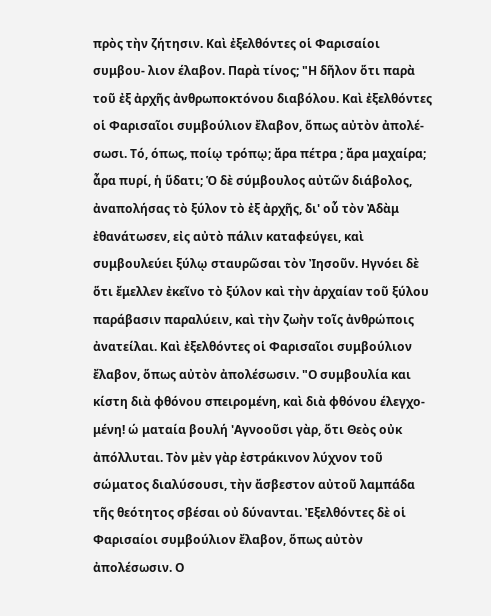πρὸς τὴν ζήτησιν. Καὶ ἐξελθόντες οἱ Φαρισαίοι συμβου- λιον έλαβον. Παρὰ τίνος; "Η δῆλον ὅτι παρὰ τοῦ ἐξ ἀρχῆς ἀνθρωποκτόνου διαβόλου. Καὶ ἐξελθόντες οἱ Φαρισαῖοι συμβούλιον ἔλαβον, ὅπως αὐτὸν ἀπολέ- σωσι. Τό, όπως, ποίῳ τρόπῳ; ἄρα πέτρα ; ἄρα μαχαίρα; ἆρα πυρί, ἡ ὕδατι; Ὁ δὲ σύμβουλος αὐτῶν διάβολος, ἀναπολήσας τὸ ξύλον τὸ ἐξ ἀρχῆς, δι' οὗ τὸν Ἀδὰμ ἐθανάτωσεν, εἰς αὐτὸ πάλιν καταφεύγει, καὶ συμβουλεύει ξύλῳ σταυρῶσαι τὸν Ἰησοῦν. Ηγνόει δὲ ὅτι ἔμελλεν ἐκεῖνο τὸ ξύλον καὶ τὴν ἀρχαίαν τοῦ ξύλου παράβασιν παραλύειν, καὶ τὴν ζωὴν τοῖς ἀνθρώποις ἀνατείλαι. Καὶ ἐξελθόντες οἱ Φαρισαῖοι συμβούλιον ἔλαβον, ὅπως αὐτὸν ἀπολέσωσιν. "Ο συμβουλία και κίστη διὰ φθόνου σπειρομένη, καὶ διὰ φθόνου έλεγχο- μένη! ώ ματαία βουλή 'Αγνοοῦσι γὰρ, ὅτι Θεὸς οὐκ ἀπόλλυται. Τὸν μὲν γὰρ ἐστράκινον λύχνον τοῦ σώματος διαλύσουσι, τὴν ἄσβεστον αὐτοῦ λαμπάδα τῆς θεότητος σβέσαι οὐ δύνανται. Ἐξελθόντες δὲ οἱ Φαρισαίοι συμβούλιον ἔλαβον, ὅπως αὐτὸν ἀπολέσωσιν. Ο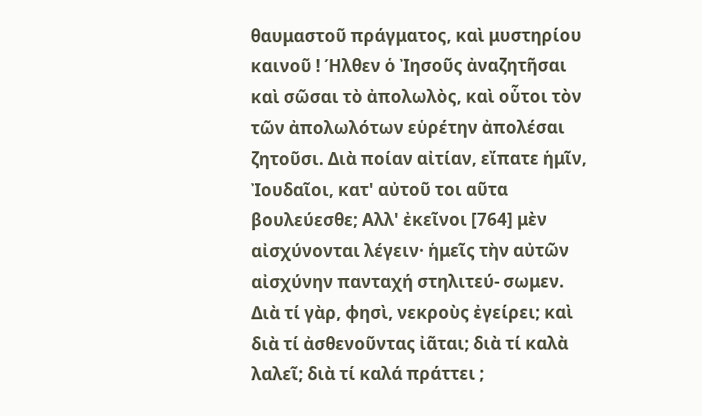θαυμαστοῦ πράγματος, καὶ μυστηρίου καινοῦ ! Ήλθεν ὁ Ἰησοῦς ἀναζητῆσαι καὶ σῶσαι τὸ ἀπολωλὸς, καὶ οὗτοι τὸν τῶν ἀπολωλότων εὑρέτην ἀπολέσαι ζητοῦσι. Διὰ ποίαν αἰτίαν, εἴπατε ἡμῖν, Ἰουδαῖοι, κατ' αὐτοῦ τοι αῦτα βουλεύεσθε; Αλλ' ἐκεῖνοι [764] μὲν αἰσχύνονται λέγειν· ἡμεῖς τὴν αὐτῶν αἰσχύνην πανταχή στηλιτεύ- σωμεν. Διὰ τί γὰρ, φησὶ, νεκροὺς ἐγείρει; καὶ διὰ τί ἀσθενοῦντας ἰᾶται; διὰ τί καλὰ λαλεῖ; διὰ τί καλά πράττει ;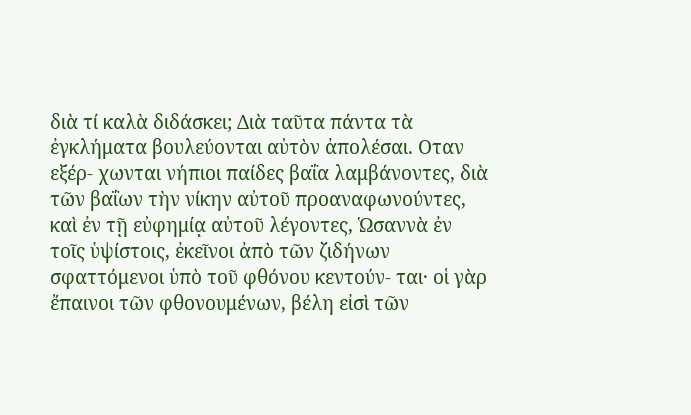διὰ τί καλὰ διδάσκει; Διὰ ταῦτα πάντα τὰ ἐγκλήματα βουλεύονται αὐτὸν ἀπολέσαι. Οταν εξέρ- χωνται νήπιοι παίδες βαΐα λαμβάνοντες, διὰ τῶν βαΐων τὴν νίκην αὐτοῦ προαναφωνούντες, καὶ ἐν τῇ εὐφημίᾳ αὐτοῦ λέγοντες, Ὡσαννὰ ἐν τοῖς ὑψίστοις, ἐκεῖνοι ἀπὸ τῶν ζιδήνων σφαττόμενοι ὑπὸ τοῦ φθόνου κεντούν- ται· οἱ γὰρ ἔπαινοι τῶν φθονουμένων, βέλη εἰσὶ τῶν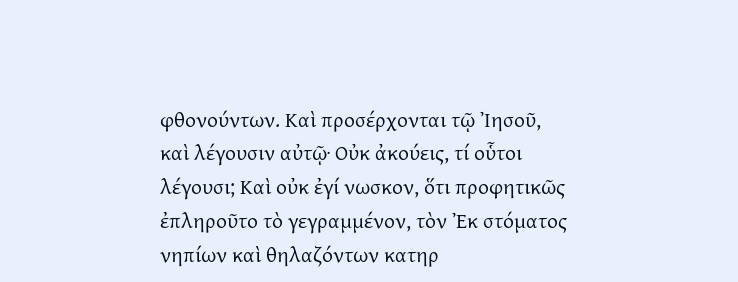φθονούντων. Καὶ προσέρχονται τῷ Ἰησοῦ, καὶ λέγουσιν αὐτῷ· Οὐκ ἀκούεις, τί οὗτοι λέγουσι; Καὶ οὐκ ἐγί νωσκον, ὅτι προφητικῶς ἐπληροῦτο τὸ γεγραμμένον, τὸν Ἐκ στόματος νηπίων καὶ θηλαζόντων κατηρ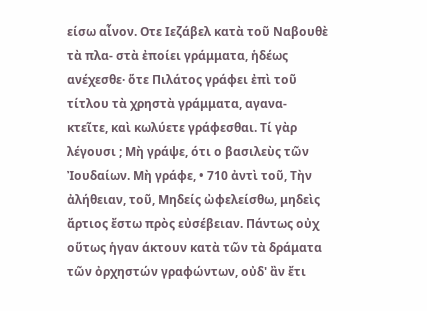είσω αἶνον. Οτε Ιεζάβελ κατὰ τοῦ Ναβουθὲ τὰ πλα- στὰ ἐποίει γράμματα, ἡδέως ανέχεσθε· ὅτε Πιλάτος γράφει ἐπὶ τοῦ τίτλου τὰ χρηστὰ γράμματα, αγανα- κτεῖτε, καὶ κωλύετε γράφεσθαι. Τί γὰρ λέγουσι ; Μὴ γράψε, ότι ο βασιλεὺς τῶν Ἰουδαίων. Μὴ γράφε, • 710 ἀντὶ τοῦ, Τὴν ἀλήθειαν, τοῦ, Μηδείς ὠφελείσθω, μηδεὶς ἄρτιος ἔστω πρὸς εὐσέβειαν. Πάντως οὐχ οὕτως ἡγαν άκτουν κατὰ τῶν τὰ δράματα τῶν ὀρχηστών γραφώντων, οὐδ' ἂν ἔτι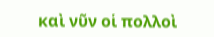καὶ νῦν οἱ πολλοὶ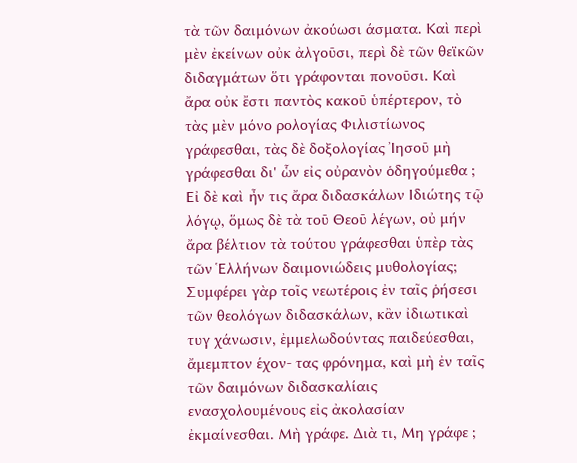τὰ τῶν δαιμόνων ἀκούωσι άσματα. Καὶ περὶ μὲν ἐκείνων οὐκ ἀλγοῦσι, περὶ δὲ τῶν θεϊκῶν διδαγμάτων ὅτι γράφονται πονοῦσι. Καὶ ἄρα οὐκ ἔστι παντὸς κακοῦ ὑπέρτερον, τὸ τὰς μὲν μόνο ρολογίας Φιλιστίωνος γράφεσθαι, τὰς δὲ δοξολογίας Ἰησοῦ μὴ γράφεσθαι δι' ὧν εἰς οὐρανὸν ὁδηγούμεθα ; Εἰ δὲ καὶ ἦν τις ἄρα διδασκάλων Ιδιώτης τῷ λόγῳ, ὅμως δὲ τὰ τοῦ Θεοῦ λέγων, οὐ μήν ἄρα βέλτιον τὰ τούτου γράφεσθαι ὑπὲρ τὰς τῶν Ἑλλήνων δαιμονιώδεις μυθολογίας; Συμφέρει γὰρ τοῖς νεωτέροις ἐν ταῖς ῥήσεσι τῶν θεολόγων διδασκάλων, κἂν ἰδιωτικαὶ τυγ χάνωσιν, ἐμμελωδούντας παιδεύεσθαι, ἄμεμπτον έχον- τας φρόνημα, καὶ μὴ ἐν ταῖς τῶν δαιμόνων διδασκαλίαις ενασχολουμένους εἰς ἀκολασίαν ἐκμαίνεσθαι. Μὴ γράφε. Διὰ τι, Μη γράφε ;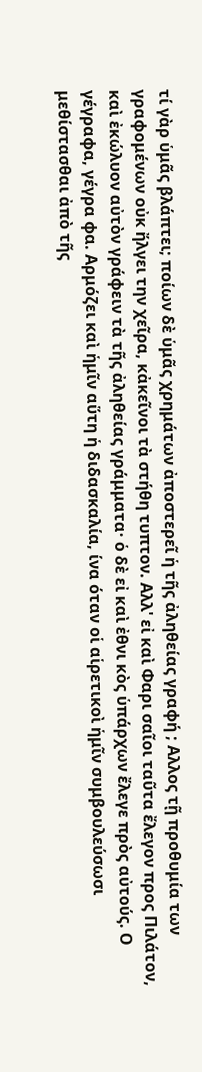τί γὰρ ὑμᾶς βλάπτει; ποίων δὲ ὑμᾶς χρημάτων ἀποστερεῖ ἡ τῆς ἀληθείας γραφή ; Αλλος τῇ προθυμία των γραφομένων οὐκ ἤλγει την χεῖρα, κἀκεῖνοι τὰ στήθη τυπτον. Αλλ' εἰ καὶ Φαρι σαῖοι ταῦτα ἔλεγον προς Πιλάτον, καὶ ἐκώλυον αὐτὸν γράφειν τὰ τῆς ἀληθείας γράμματα· ὁ δὲ εἰ καὶ ἐθνι κὸς ὑπάρχων ἔλεγε πρὸς αὐτούς. Ο γέγραφα, γέγρα φα. Αρμόζει καὶ ἡμῖν αὕτη ἡ διδασκαλία, ίνα όταν οἱ αἱρετικοὶ ἡμῖν συμβουλεύσωσι μεθίστασθαι ἀπὸ τῆς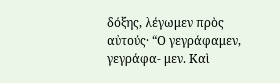δόξης, λέγωμεν πρὸς αὐτούς· “Ο γεγράφαμεν, γεγράφα- μεν. Καὶ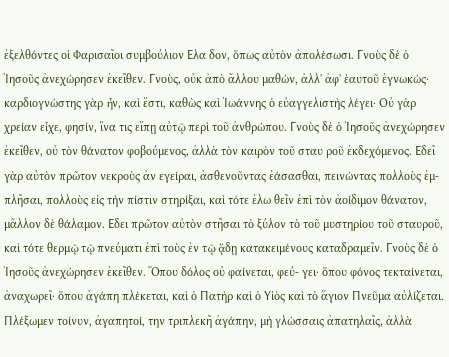ἐξελθόντες οἱ Φαρισαῖοι συμβούλιον Ελα δον, ὅπως αὐτὸν ἀπολέσωσι. Γνοὺς δὲ ὁ Ἰησοῦς ἀνεχώρησεν ἐκεῖθεν. Γνοὺς, οὐκ ἀπὸ ἄλλου μαθών, ἀλλ' ἀφ' ἑαυτοῦ ἐγνωκώς· καρδιογνώστης γὰρ ἦν, καὶ ἔστι, καθὼς καὶ Ἰωάννης ὁ εὐαγγελιστὴς λέγει· Οὐ γὰρ χρείαν εἶχε, φησίν, ἵνα τις εἴπῃ αὐτῷ περὶ τοῦ ἀνθρώπου. Γνοὺς δὲ ὁ Ἰησοῦς ἀνεχώρησεν ἐκεῖθεν, οὐ τὸν θάνατον φοβούμενος, ἀλλὰ τὸν καιρὸν τοῦ σταυ ροῦ ἐκδεχόμενος. Εδεῖ γὰρ αὐτὸν πρῶτον νεκροὺς ἀν εγείραι, ἀσθενοῦντας ἐάσασθαι, πεινώντας πολλοὺς ἐμ- πλῆσαι, πολλοὺς εἰς τὴν πίστιν στηρίξαι, καὶ τότε ἐλω θεῖν ἐπὶ τὸν ἀοίδιμον θάνατον, μᾶλλον δὲ θάλαμον. Εδει πρῶτον αὐτὸν στῆσαι τὸ ξύλον τὸ τοῦ μυστηρίου τοῦ σταυροῦ, καὶ τότε θερμῷ τῷ πνεύματι ἐπὶ τοὺς ἐν τῷ ᾅδῃ κατακειμένους καταδραμεῖν. Γνοὺς δὲ ὁ Ἰησοῦς ἀνεχώρησεν ἐκεῖθεν. Ὅπου δόλος οὐ φαίνεται, φεύ- γει· ὅπου φόνος τεκταίνεται, ἀναχωρεῖ· ὅπου ἀγάπη πλέκεται, καὶ ὁ Πατὴρ καὶ ὁ Υἱὸς καὶ τὸ ἅγιον Πνεῦμα αὐλίζεται. Πλέξωμεν τοίνυν, ἀγαπητοί, την τριπλεκῆ ἀγάπην, μὴ γλώσσαις ἀπατηλαῖς, ἀλλὰ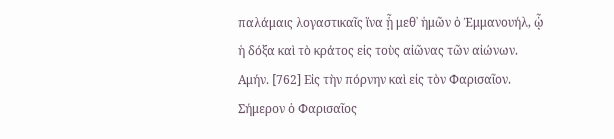παλάμαις λογαστικαῖς ἵνα ᾗ μεθ᾿ ἡμῶν ὁ Ἐμμανουήλ, ᾧ ἡ δόξα καὶ τὸ κράτος εἰς τοὺς αἰῶνας τῶν αἰώνων. Αμήν. [762] Εἰς τὴν πόρνην καὶ εἰς τὸν Φαρισαῖον. Σήμερον ὁ Φαρισαῖος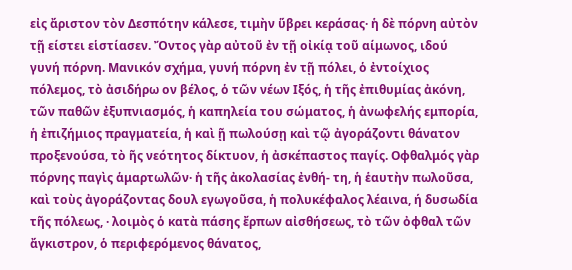εἰς ἄριστον τὸν Δεσπότην κάλεσε, τιμὴν ὕβρει κεράσας· ἡ δὲ πόρνη αὐτὸν τῇ είστει εἱστίασεν. Ὄντος γὰρ αὐτοῦ ἐν τῇ οἰκίᾳ τοῦ αίμωνος, ιδού γυνή πόρνη. Μανικόν σχήμα, γυνή πόρνη ἐν τῇ πόλει, ὁ ἐντοίχιος πόλεμος, τὸ ἀσιδήρω ον βέλος, ὁ τῶν νέων Ιξός, ἡ τῆς ἐπιθυμίας ἀκόνη, τῶν παθῶν ἐξυπνιασμός, ἡ καπηλεία του σώματος, ἡ ἀνωφελής εμπορία, ἡ ἐπιζήμιος πραγματεία, ἡ καὶ ῇ πωλούσῃ καὶ τῷ ἀγοράζοντι θάνατον προξενούσα, τὸ ῆς νεότητος δίκτυον, ἡ ἀσκέπαστος παγίς. Οφθαλμός γὰρ πόρνης παγὶς ἁμαρτωλῶν· ἡ τῆς ἀκολασίας ἐνθή- τη, ἡ ἑαυτὴν πωλοῦσα, καὶ τοὺς ἀγοράζοντας δουλ εγωγοῦσα, ἡ πολυκέφαλος λέαινα, ή δυσωδία τῆς πόλεως, · λοιμὸς ὁ κατὰ πάσης ἔρπων αἰσθήσεως, τὸ τῶν ὀφθαλ τῶν ἄγκιστρον, ὁ περιφερόμενος θάνατος,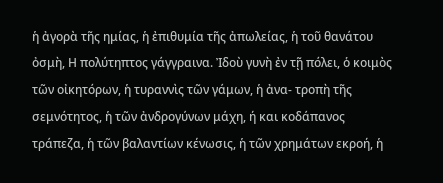ἡ ἀγορὰ τῆς ημίας, ἡ ἐπιθυμία τῆς ἀπωλείας, ἡ τοῦ θανάτου ὀσμὴ, Η πολύτηπτος γάγγραινα. Ἰδοὺ γυνὴ ἐν τῇ πόλει, ὁ κοιμὸς τῶν οἰκητόρων, ἡ τυραννὶς τῶν γάμων, ἡ ἀνα- τροπὴ τῆς σεμνότητος, ἡ τῶν ἀνδρογύνων μάχη, ή και κοδάπανος τράπεζα, ἡ τῶν βαλαντίων κένωσις, ἡ τῶν χρημάτων εκροή, ἡ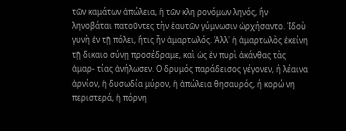τῶν καμάτων ἀπώλεια, ἡ τῶν κλη ρονόμων ληνός, ἣν ληνοβάται πατοῦντες τὴν ἑαυτῶν γύμνωσιν ὠρχήσαντο. Ἰδοὺ γυνὴ ἐν τῇ πόλει, ἥτις ἦν ἁμαρτωλός. Ἀλλ᾽ ἡ ἁμαρτωλὸς ἐκείνη τῇ δικαιο σύνῃ προσέδραμε, καὶ ὡς ἐν πυρὶ ἀκάνθας τὰς ἁμαρ- τίας ἀνήλωσεν. Ο δρυμός παράδεισος γέγονεν, ή λέαινα ἀρνίον, ἡ δυσωδία μύρον, ἡ ἀπώλεια θησαυρός, ή κορώ νη περιστερά, ἡ πόρνη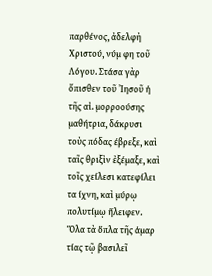παρθένος, ἀδελφὴ Χριστού, νύμ φη τοῦ Λόγου. Στάσα γὰρ ὄπισθεν τοῦ Ἰησοῦ ἡ τῆς αἰ. μορροούσης μαθήτρια, δάκρυσι τοὺς πόδας έβρεξε, καὶ ταῖς θριξὶν ἐξέμαξε, καὶ τοῖς χείλεσι κατεφίλει τα ίχνη, καὶ μύρῳ πολυτίμῳ ἥλειφεν. Ὅλα τὰ ὅπλα τῆς ἁμαρ τίας τῷ βασιλεῖ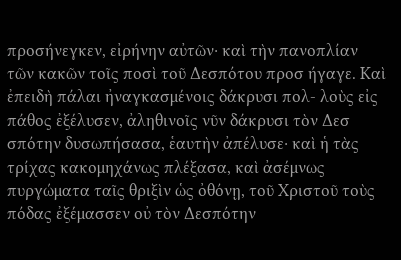προσήνεγκεν, εἰρήνην αὐτῶν· καὶ τὴν πανοπλίαν τῶν κακῶν τοῖς ποσὶ τοῦ Δεσπότου προσ ήγαγε. Καὶ ἐπειδὴ πάλαι ἠναγκασμένοις δάκρυσι πολ- λοὺς εἰς πάθος ἐξέλυσεν, ἀληθινοῖς νῦν δάκρυσι τὸν Δεσ σπότην δυσωπήσασα, ἑαυτὴν ἀπέλυσε· καὶ ἡ τὰς τρίχας κακομηχάνως πλέξασα, καὶ ἀσέμνως πυργώματα ταῖς θριξὶν ὡς ὀθόνῃ, τοῦ Χριστοῦ τοὺς πόδας ἐξέμασσεν οὐ τὸν Δεσπότην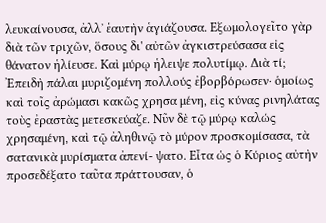λευκαίνουσα, ἀλλ᾽ ἑαυτὴν ἁγιάζουσα. Εξωμολογεῖτο γὰρ διὰ τῶν τριχῶν, ὅσους δι' αὐτῶν ἀγκιστρεύσασα εἰς θάνατον ἡλίευσε. Καὶ μύρῳ ἡλειψε πολυτίμῳ. Διὰ τί; Ἐπειδὴ πάλαι μυριζομένη πολλούς ἐβορβόρωσεν· ὁμοίως καὶ τοῖς ἀρώμασι κακῶς χρησα μένη, εἰς κύνας ρινηλάτας τοὺς ἐραστὰς μετεσκεύαζε. Νῦν δὲ τῷ μύρῳ καλώς χρησαμένη, καὶ τῷ ἀληθινῷ τὸ μύρον προσκομίσασα, τὰ σατανικὰ μυρίσματα ἀπενί- ψατο. Εἶτα ὡς ὁ Κύριος αὐτὴν προσεδέξατο ταῦτα πράττουσαν, ὁ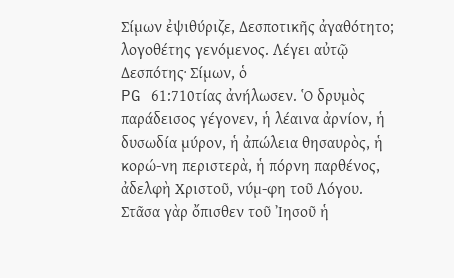Σίμων ἐψιθύριζε, Δεσποτικῆς ἀγαθότητο; λογοθέτης γενόμενος. Λέγει αὐτῷ Δεσπότης· Σίμων, ὁ
PG 61:710τίας ἀνήλωσεν. Ὁ δρυμὸς παράδεισος γέγονεν, ἡ λέαινα ἀρνίον, ἡ δυσωδία μύρον, ἡ ἀπώλεια θησαυρὸς, ἡ κορώ-νη περιστερὰ, ἡ πόρνη παρθένος, ἀδελφὴ Χριστοῦ, νύμ-φη τοῦ Λόγου. Στᾶσα γὰρ ὄπισθεν τοῦ Ἰησοῦ ἡ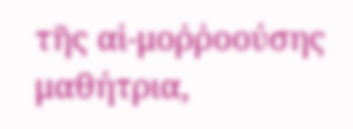τῆς αἱ-μοῤῥοούσης μαθήτρια,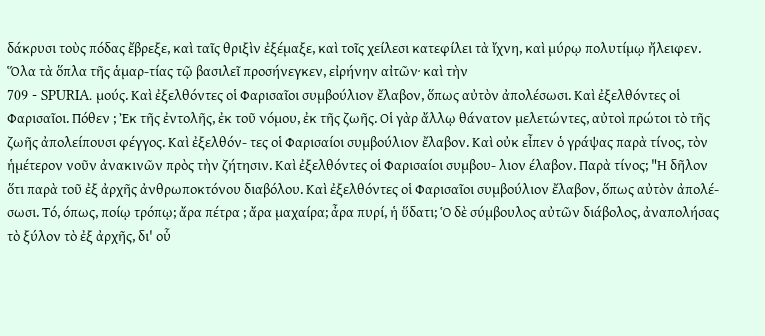δάκρυσι τοὺς πόδας ἔβρεξε, καὶ ταῖς θριξὶν ἐξέμαξε, καὶ τοῖς χείλεσι κατεφίλει τὰ ἴχνη, καὶ μύρῳ πολυτίμῳ ἤλειφεν. Ὅλα τὰ ὅπλα τῆς ἁμαρ-τίας τῷ βασιλεῖ προσήνεγκεν, εἰρήνην αἰτῶν· καὶ τὴν
709 - SPURIA. μούς. Καὶ ἐξελθόντες οἱ Φαρισαῖοι συμβούλιον ἔλαβον, ὅπως αὐτὸν ἀπολέσωσι. Καὶ ἐξελθόντες οἱ Φαρισαῖοι. Πόθεν ; Ἐκ τῆς ἐντολῆς, ἐκ τοῦ νόμου, ἐκ τῆς ζωῆς. Οἱ γὰρ ἄλλῳ θάνατον μελετώντες, αὐτοὶ πρώτοι τὸ τῆς ζωῆς ἀπολείπουσι φέγγος. Καὶ ἐξελθόν- τες οἱ Φαρισαίοι συμβούλιον ἔλαβον. Καὶ οὐκ εἶπεν ὁ γράψας παρὰ τίνος, τὸν ἡμέτερον νοῦν ἀνακινῶν πρὸς τὴν ζήτησιν. Καὶ ἐξελθόντες οἱ Φαρισαίοι συμβου- λιον έλαβον. Παρὰ τίνος; "Η δῆλον ὅτι παρὰ τοῦ ἐξ ἀρχῆς ἀνθρωποκτόνου διαβόλου. Καὶ ἐξελθόντες οἱ Φαρισαῖοι συμβούλιον ἔλαβον, ὅπως αὐτὸν ἀπολέ- σωσι. Τό, όπως, ποίῳ τρόπῳ; ἄρα πέτρα ; ἄρα μαχαίρα; ἆρα πυρί, ἡ ὕδατι; Ὁ δὲ σύμβουλος αὐτῶν διάβολος, ἀναπολήσας τὸ ξύλον τὸ ἐξ ἀρχῆς, δι' οὗ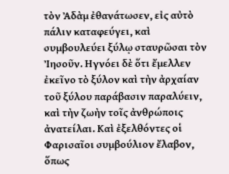τὸν Ἀδὰμ ἐθανάτωσεν, εἰς αὐτὸ πάλιν καταφεύγει, καὶ συμβουλεύει ξύλῳ σταυρῶσαι τὸν Ἰησοῦν. Ηγνόει δὲ ὅτι ἔμελλεν ἐκεῖνο τὸ ξύλον καὶ τὴν ἀρχαίαν τοῦ ξύλου παράβασιν παραλύειν, καὶ τὴν ζωὴν τοῖς ἀνθρώποις ἀνατείλαι. Καὶ ἐξελθόντες οἱ Φαρισαῖοι συμβούλιον ἔλαβον, ὅπως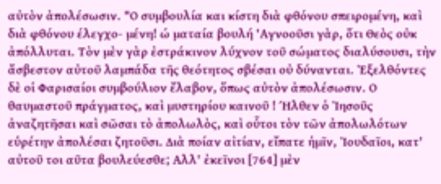αὐτὸν ἀπολέσωσιν. "Ο συμβουλία και κίστη διὰ φθόνου σπειρομένη, καὶ διὰ φθόνου έλεγχο- μένη! ώ ματαία βουλή 'Αγνοοῦσι γὰρ, ὅτι Θεὸς οὐκ ἀπόλλυται. Τὸν μὲν γὰρ ἐστράκινον λύχνον τοῦ σώματος διαλύσουσι, τὴν ἄσβεστον αὐτοῦ λαμπάδα τῆς θεότητος σβέσαι οὐ δύνανται. Ἐξελθόντες δὲ οἱ Φαρισαίοι συμβούλιον ἔλαβον, ὅπως αὐτὸν ἀπολέσωσιν. Ο θαυμαστοῦ πράγματος, καὶ μυστηρίου καινοῦ ! Ήλθεν ὁ Ἰησοῦς ἀναζητῆσαι καὶ σῶσαι τὸ ἀπολωλὸς, καὶ οὗτοι τὸν τῶν ἀπολωλότων εὑρέτην ἀπολέσαι ζητοῦσι. Διὰ ποίαν αἰτίαν, εἴπατε ἡμῖν, Ἰουδαῖοι, κατ' αὐτοῦ τοι αῦτα βουλεύεσθε; Αλλ' ἐκεῖνοι [764] μὲν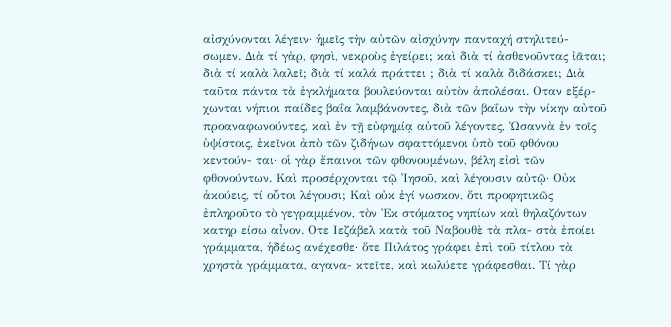αἰσχύνονται λέγειν· ἡμεῖς τὴν αὐτῶν αἰσχύνην πανταχή στηλιτεύ- σωμεν. Διὰ τί γὰρ, φησὶ, νεκροὺς ἐγείρει; καὶ διὰ τί ἀσθενοῦντας ἰᾶται; διὰ τί καλὰ λαλεῖ; διὰ τί καλά πράττει ; διὰ τί καλὰ διδάσκει; Διὰ ταῦτα πάντα τὰ ἐγκλήματα βουλεύονται αὐτὸν ἀπολέσαι. Οταν εξέρ- χωνται νήπιοι παίδες βαΐα λαμβάνοντες, διὰ τῶν βαΐων τὴν νίκην αὐτοῦ προαναφωνούντες, καὶ ἐν τῇ εὐφημίᾳ αὐτοῦ λέγοντες, Ὡσαννὰ ἐν τοῖς ὑψίστοις, ἐκεῖνοι ἀπὸ τῶν ζιδήνων σφαττόμενοι ὑπὸ τοῦ φθόνου κεντούν- ται· οἱ γὰρ ἔπαινοι τῶν φθονουμένων, βέλη εἰσὶ τῶν φθονούντων. Καὶ προσέρχονται τῷ Ἰησοῦ, καὶ λέγουσιν αὐτῷ· Οὐκ ἀκούεις, τί οὗτοι λέγουσι; Καὶ οὐκ ἐγί νωσκον, ὅτι προφητικῶς ἐπληροῦτο τὸ γεγραμμένον, τὸν Ἐκ στόματος νηπίων καὶ θηλαζόντων κατηρ είσω αἶνον. Οτε Ιεζάβελ κατὰ τοῦ Ναβουθὲ τὰ πλα- στὰ ἐποίει γράμματα, ἡδέως ανέχεσθε· ὅτε Πιλάτος γράφει ἐπὶ τοῦ τίτλου τὰ χρηστὰ γράμματα, αγανα- κτεῖτε, καὶ κωλύετε γράφεσθαι. Τί γὰρ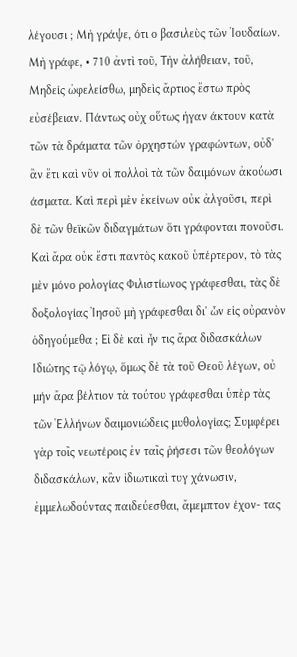λέγουσι ; Μὴ γράψε, ότι ο βασιλεὺς τῶν Ἰουδαίων. Μὴ γράφε, • 710 ἀντὶ τοῦ, Τὴν ἀλήθειαν, τοῦ, Μηδείς ὠφελείσθω, μηδεὶς ἄρτιος ἔστω πρὸς εὐσέβειαν. Πάντως οὐχ οὕτως ἡγαν άκτουν κατὰ τῶν τὰ δράματα τῶν ὀρχηστών γραφώντων, οὐδ' ἂν ἔτι καὶ νῦν οἱ πολλοὶ τὰ τῶν δαιμόνων ἀκούωσι άσματα. Καὶ περὶ μὲν ἐκείνων οὐκ ἀλγοῦσι, περὶ δὲ τῶν θεϊκῶν διδαγμάτων ὅτι γράφονται πονοῦσι. Καὶ ἄρα οὐκ ἔστι παντὸς κακοῦ ὑπέρτερον, τὸ τὰς μὲν μόνο ρολογίας Φιλιστίωνος γράφεσθαι, τὰς δὲ δοξολογίας Ἰησοῦ μὴ γράφεσθαι δι' ὧν εἰς οὐρανὸν ὁδηγούμεθα ; Εἰ δὲ καὶ ἦν τις ἄρα διδασκάλων Ιδιώτης τῷ λόγῳ, ὅμως δὲ τὰ τοῦ Θεοῦ λέγων, οὐ μήν ἄρα βέλτιον τὰ τούτου γράφεσθαι ὑπὲρ τὰς τῶν Ἑλλήνων δαιμονιώδεις μυθολογίας; Συμφέρει γὰρ τοῖς νεωτέροις ἐν ταῖς ῥήσεσι τῶν θεολόγων διδασκάλων, κἂν ἰδιωτικαὶ τυγ χάνωσιν, ἐμμελωδούντας παιδεύεσθαι, ἄμεμπτον έχον- τας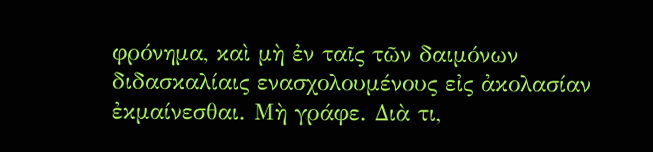φρόνημα, καὶ μὴ ἐν ταῖς τῶν δαιμόνων διδασκαλίαις ενασχολουμένους εἰς ἀκολασίαν ἐκμαίνεσθαι. Μὴ γράφε. Διὰ τι,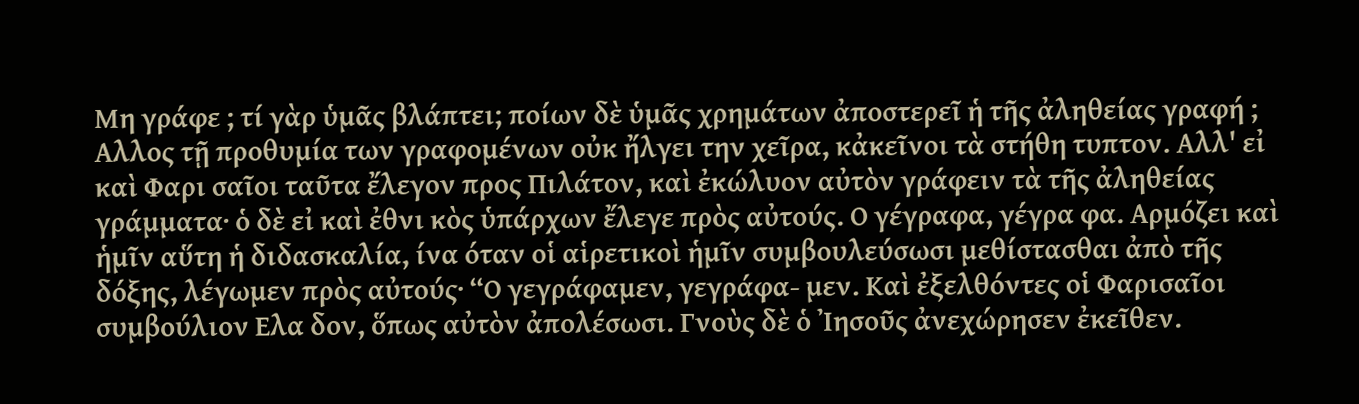Μη γράφε ; τί γὰρ ὑμᾶς βλάπτει; ποίων δὲ ὑμᾶς χρημάτων ἀποστερεῖ ἡ τῆς ἀληθείας γραφή ; Αλλος τῇ προθυμία των γραφομένων οὐκ ἤλγει την χεῖρα, κἀκεῖνοι τὰ στήθη τυπτον. Αλλ' εἰ καὶ Φαρι σαῖοι ταῦτα ἔλεγον προς Πιλάτον, καὶ ἐκώλυον αὐτὸν γράφειν τὰ τῆς ἀληθείας γράμματα· ὁ δὲ εἰ καὶ ἐθνι κὸς ὑπάρχων ἔλεγε πρὸς αὐτούς. Ο γέγραφα, γέγρα φα. Αρμόζει καὶ ἡμῖν αὕτη ἡ διδασκαλία, ίνα όταν οἱ αἱρετικοὶ ἡμῖν συμβουλεύσωσι μεθίστασθαι ἀπὸ τῆς δόξης, λέγωμεν πρὸς αὐτούς· “Ο γεγράφαμεν, γεγράφα- μεν. Καὶ ἐξελθόντες οἱ Φαρισαῖοι συμβούλιον Ελα δον, ὅπως αὐτὸν ἀπολέσωσι. Γνοὺς δὲ ὁ Ἰησοῦς ἀνεχώρησεν ἐκεῖθεν.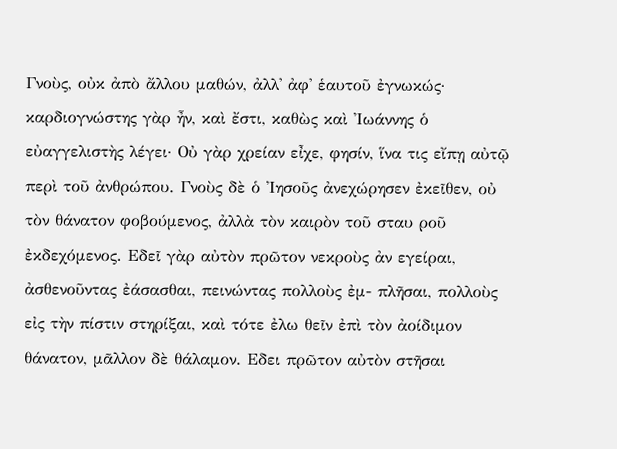Γνοὺς, οὐκ ἀπὸ ἄλλου μαθών, ἀλλ' ἀφ' ἑαυτοῦ ἐγνωκώς· καρδιογνώστης γὰρ ἦν, καὶ ἔστι, καθὼς καὶ Ἰωάννης ὁ εὐαγγελιστὴς λέγει· Οὐ γὰρ χρείαν εἶχε, φησίν, ἵνα τις εἴπῃ αὐτῷ περὶ τοῦ ἀνθρώπου. Γνοὺς δὲ ὁ Ἰησοῦς ἀνεχώρησεν ἐκεῖθεν, οὐ τὸν θάνατον φοβούμενος, ἀλλὰ τὸν καιρὸν τοῦ σταυ ροῦ ἐκδεχόμενος. Εδεῖ γὰρ αὐτὸν πρῶτον νεκροὺς ἀν εγείραι, ἀσθενοῦντας ἐάσασθαι, πεινώντας πολλοὺς ἐμ- πλῆσαι, πολλοὺς εἰς τὴν πίστιν στηρίξαι, καὶ τότε ἐλω θεῖν ἐπὶ τὸν ἀοίδιμον θάνατον, μᾶλλον δὲ θάλαμον. Εδει πρῶτον αὐτὸν στῆσαι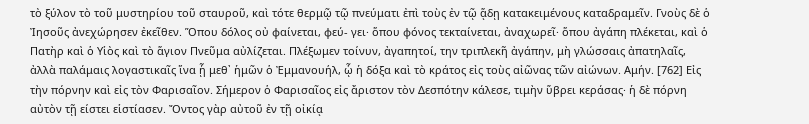τὸ ξύλον τὸ τοῦ μυστηρίου τοῦ σταυροῦ, καὶ τότε θερμῷ τῷ πνεύματι ἐπὶ τοὺς ἐν τῷ ᾅδῃ κατακειμένους καταδραμεῖν. Γνοὺς δὲ ὁ Ἰησοῦς ἀνεχώρησεν ἐκεῖθεν. Ὅπου δόλος οὐ φαίνεται, φεύ- γει· ὅπου φόνος τεκταίνεται, ἀναχωρεῖ· ὅπου ἀγάπη πλέκεται, καὶ ὁ Πατὴρ καὶ ὁ Υἱὸς καὶ τὸ ἅγιον Πνεῦμα αὐλίζεται. Πλέξωμεν τοίνυν, ἀγαπητοί, την τριπλεκῆ ἀγάπην, μὴ γλώσσαις ἀπατηλαῖς, ἀλλὰ παλάμαις λογαστικαῖς ἵνα ᾗ μεθ᾿ ἡμῶν ὁ Ἐμμανουήλ, ᾧ ἡ δόξα καὶ τὸ κράτος εἰς τοὺς αἰῶνας τῶν αἰώνων. Αμήν. [762] Εἰς τὴν πόρνην καὶ εἰς τὸν Φαρισαῖον. Σήμερον ὁ Φαρισαῖος εἰς ἄριστον τὸν Δεσπότην κάλεσε, τιμὴν ὕβρει κεράσας· ἡ δὲ πόρνη αὐτὸν τῇ είστει εἱστίασεν. Ὄντος γὰρ αὐτοῦ ἐν τῇ οἰκίᾳ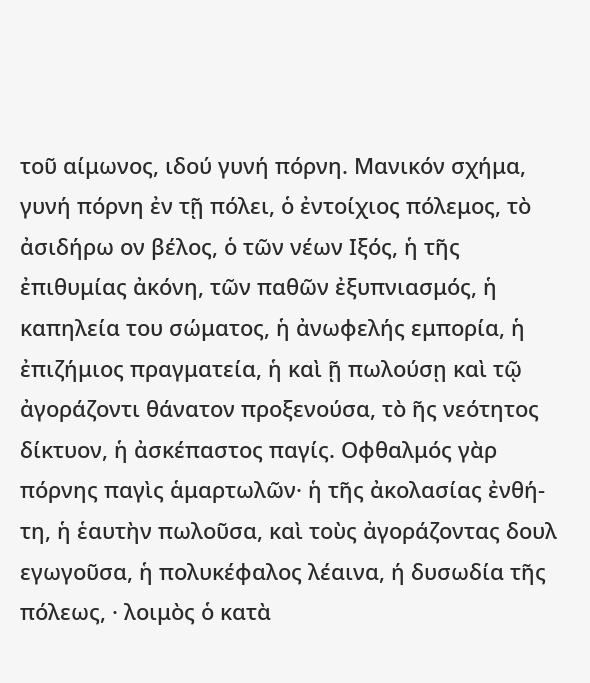τοῦ αίμωνος, ιδού γυνή πόρνη. Μανικόν σχήμα, γυνή πόρνη ἐν τῇ πόλει, ὁ ἐντοίχιος πόλεμος, τὸ ἀσιδήρω ον βέλος, ὁ τῶν νέων Ιξός, ἡ τῆς ἐπιθυμίας ἀκόνη, τῶν παθῶν ἐξυπνιασμός, ἡ καπηλεία του σώματος, ἡ ἀνωφελής εμπορία, ἡ ἐπιζήμιος πραγματεία, ἡ καὶ ῇ πωλούσῃ καὶ τῷ ἀγοράζοντι θάνατον προξενούσα, τὸ ῆς νεότητος δίκτυον, ἡ ἀσκέπαστος παγίς. Οφθαλμός γὰρ πόρνης παγὶς ἁμαρτωλῶν· ἡ τῆς ἀκολασίας ἐνθή- τη, ἡ ἑαυτὴν πωλοῦσα, καὶ τοὺς ἀγοράζοντας δουλ εγωγοῦσα, ἡ πολυκέφαλος λέαινα, ή δυσωδία τῆς πόλεως, · λοιμὸς ὁ κατὰ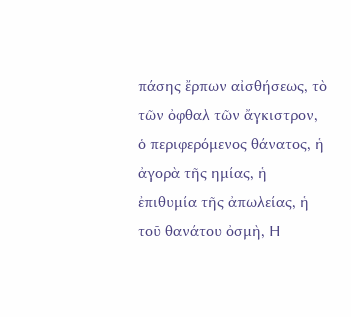πάσης ἔρπων αἰσθήσεως, τὸ τῶν ὀφθαλ τῶν ἄγκιστρον, ὁ περιφερόμενος θάνατος, ἡ ἀγορὰ τῆς ημίας, ἡ ἐπιθυμία τῆς ἀπωλείας, ἡ τοῦ θανάτου ὀσμὴ, Η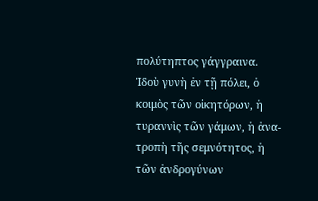πολύτηπτος γάγγραινα. Ἰδοὺ γυνὴ ἐν τῇ πόλει, ὁ κοιμὸς τῶν οἰκητόρων, ἡ τυραννὶς τῶν γάμων, ἡ ἀνα- τροπὴ τῆς σεμνότητος, ἡ τῶν ἀνδρογύνων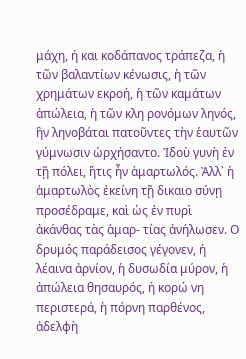μάχη, ή και κοδάπανος τράπεζα, ἡ τῶν βαλαντίων κένωσις, ἡ τῶν χρημάτων εκροή, ἡ τῶν καμάτων ἀπώλεια, ἡ τῶν κλη ρονόμων ληνός, ἣν ληνοβάται πατοῦντες τὴν ἑαυτῶν γύμνωσιν ὠρχήσαντο. Ἰδοὺ γυνὴ ἐν τῇ πόλει, ἥτις ἦν ἁμαρτωλός. Ἀλλ᾽ ἡ ἁμαρτωλὸς ἐκείνη τῇ δικαιο σύνῃ προσέδραμε, καὶ ὡς ἐν πυρὶ ἀκάνθας τὰς ἁμαρ- τίας ἀνήλωσεν. Ο δρυμός παράδεισος γέγονεν, ή λέαινα ἀρνίον, ἡ δυσωδία μύρον, ἡ ἀπώλεια θησαυρός, ή κορώ νη περιστερά, ἡ πόρνη παρθένος, ἀδελφὴ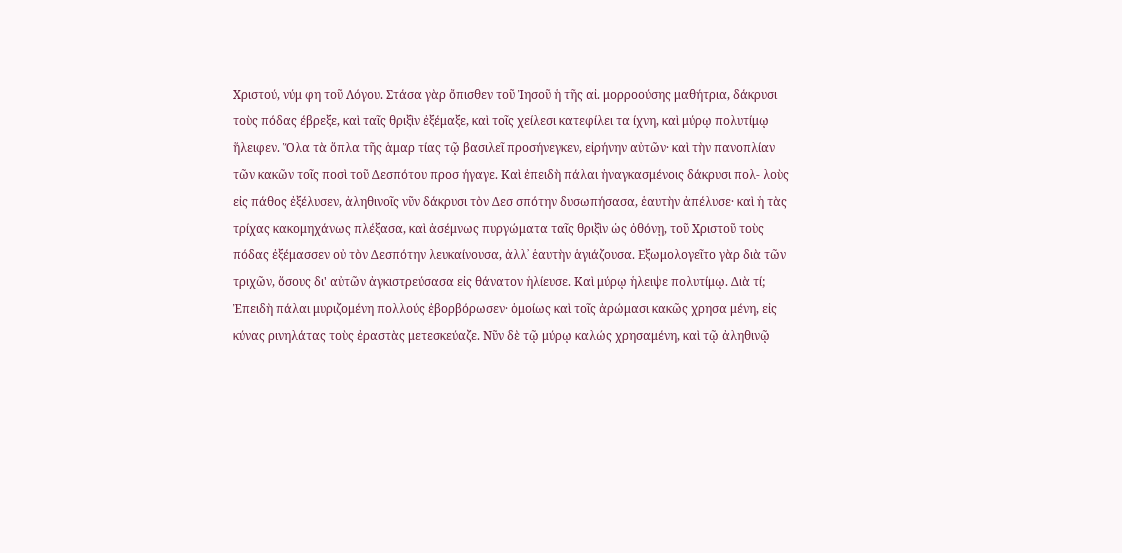Χριστού, νύμ φη τοῦ Λόγου. Στάσα γὰρ ὄπισθεν τοῦ Ἰησοῦ ἡ τῆς αἰ. μορροούσης μαθήτρια, δάκρυσι τοὺς πόδας έβρεξε, καὶ ταῖς θριξὶν ἐξέμαξε, καὶ τοῖς χείλεσι κατεφίλει τα ίχνη, καὶ μύρῳ πολυτίμῳ ἥλειφεν. Ὅλα τὰ ὅπλα τῆς ἁμαρ τίας τῷ βασιλεῖ προσήνεγκεν, εἰρήνην αὐτῶν· καὶ τὴν πανοπλίαν τῶν κακῶν τοῖς ποσὶ τοῦ Δεσπότου προσ ήγαγε. Καὶ ἐπειδὴ πάλαι ἠναγκασμένοις δάκρυσι πολ- λοὺς εἰς πάθος ἐξέλυσεν, ἀληθινοῖς νῦν δάκρυσι τὸν Δεσ σπότην δυσωπήσασα, ἑαυτὴν ἀπέλυσε· καὶ ἡ τὰς τρίχας κακομηχάνως πλέξασα, καὶ ἀσέμνως πυργώματα ταῖς θριξὶν ὡς ὀθόνῃ, τοῦ Χριστοῦ τοὺς πόδας ἐξέμασσεν οὐ τὸν Δεσπότην λευκαίνουσα, ἀλλ᾽ ἑαυτὴν ἁγιάζουσα. Εξωμολογεῖτο γὰρ διὰ τῶν τριχῶν, ὅσους δι' αὐτῶν ἀγκιστρεύσασα εἰς θάνατον ἡλίευσε. Καὶ μύρῳ ἡλειψε πολυτίμῳ. Διὰ τί; Ἐπειδὴ πάλαι μυριζομένη πολλούς ἐβορβόρωσεν· ὁμοίως καὶ τοῖς ἀρώμασι κακῶς χρησα μένη, εἰς κύνας ρινηλάτας τοὺς ἐραστὰς μετεσκεύαζε. Νῦν δὲ τῷ μύρῳ καλώς χρησαμένη, καὶ τῷ ἀληθινῷ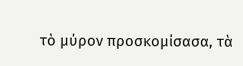τὸ μύρον προσκομίσασα, τὰ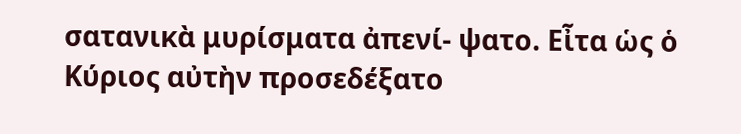σατανικὰ μυρίσματα ἀπενί- ψατο. Εἶτα ὡς ὁ Κύριος αὐτὴν προσεδέξατο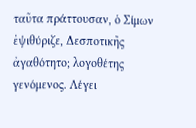ταῦτα πράττουσαν, ὁ Σίμων ἐψιθύριζε, Δεσποτικῆς ἀγαθότητο; λογοθέτης γενόμενος. Λέγει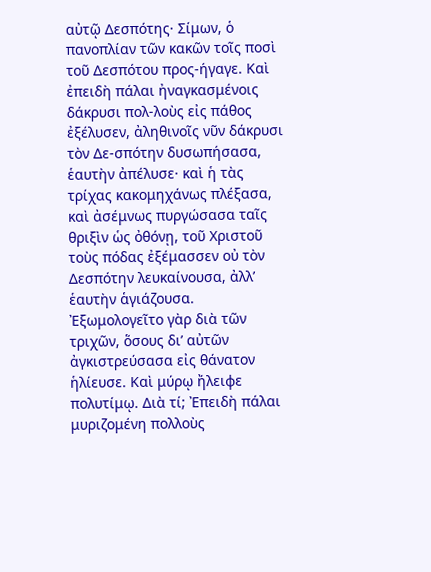αὐτῷ Δεσπότης· Σίμων, ὁ
πανοπλίαν τῶν κακῶν τοῖς ποσὶ τοῦ Δεσπότου προς-ήγαγε. Καὶ ἐπειδὴ πάλαι ἠναγκασμένοις δάκρυσι πολ-λοὺς εἰς πάθος ἐξέλυσεν, ἀληθινοῖς νῦν δάκρυσι τὸν Δε-σπότην δυσωπήσασα, ἑαυτὴν ἀπέλυσε· καὶ ἡ τὰς τρίχας κακομηχάνως πλέξασα, καὶ ἀσέμνως πυργώσασα ταῖς θριξὶν ὡς ὀθόνῃ, τοῦ Χριστοῦ τοὺς πόδας ἐξέμασσεν οὐ τὸν Δεσπότην λευκαίνουσα, ἀλλ’ ἑαυτὴν ἁγιάζουσα. Ἐξωμολογεῖτο γὰρ διὰ τῶν τριχῶν, ὅσους δι’ αὐτῶν ἀγκιστρεύσασα εἰς θάνατον ἡλίευσε. Καὶ μύρῳ ἤλειφε πολυτίμῳ. Διὰ τί; Ἐπειδὴ πάλαι μυριζομένη πολλοὺς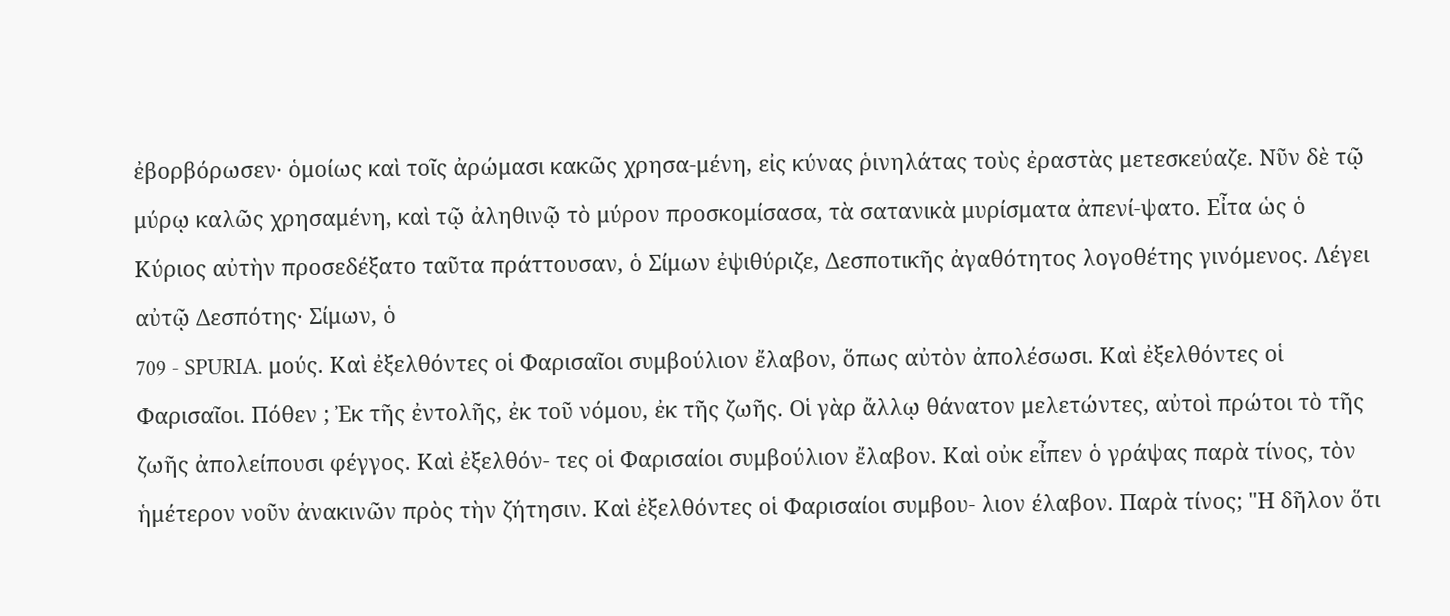ἐβορβόρωσεν· ὁμοίως καὶ τοῖς ἀρώμασι κακῶς χρησα-μένη, εἰς κύνας ῥινηλάτας τοὺς ἐραστὰς μετεσκεύαζε. Νῦν δὲ τῷ μύρῳ καλῶς χρησαμένη, καὶ τῷ ἀληθινῷ τὸ μύρον προσκομίσασα, τὰ σατανικὰ μυρίσματα ἀπενί-ψατο. Εἶτα ὡς ὁ Κύριος αὐτὴν προσεδέξατο ταῦτα πράττουσαν, ὁ Σίμων ἐψιθύριζε, Δεσποτικῆς ἀγαθότητος λογοθέτης γινόμενος. Λέγει αὐτῷ Δεσπότης· Σίμων, ὁ
709 - SPURIA. μούς. Καὶ ἐξελθόντες οἱ Φαρισαῖοι συμβούλιον ἔλαβον, ὅπως αὐτὸν ἀπολέσωσι. Καὶ ἐξελθόντες οἱ Φαρισαῖοι. Πόθεν ; Ἐκ τῆς ἐντολῆς, ἐκ τοῦ νόμου, ἐκ τῆς ζωῆς. Οἱ γὰρ ἄλλῳ θάνατον μελετώντες, αὐτοὶ πρώτοι τὸ τῆς ζωῆς ἀπολείπουσι φέγγος. Καὶ ἐξελθόν- τες οἱ Φαρισαίοι συμβούλιον ἔλαβον. Καὶ οὐκ εἶπεν ὁ γράψας παρὰ τίνος, τὸν ἡμέτερον νοῦν ἀνακινῶν πρὸς τὴν ζήτησιν. Καὶ ἐξελθόντες οἱ Φαρισαίοι συμβου- λιον έλαβον. Παρὰ τίνος; "Η δῆλον ὅτι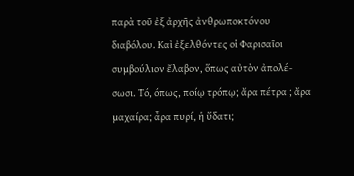παρὰ τοῦ ἐξ ἀρχῆς ἀνθρωποκτόνου διαβόλου. Καὶ ἐξελθόντες οἱ Φαρισαῖοι συμβούλιον ἔλαβον, ὅπως αὐτὸν ἀπολέ- σωσι. Τό, όπως, ποίῳ τρόπῳ; ἄρα πέτρα ; ἄρα μαχαίρα; ἆρα πυρί, ἡ ὕδατι;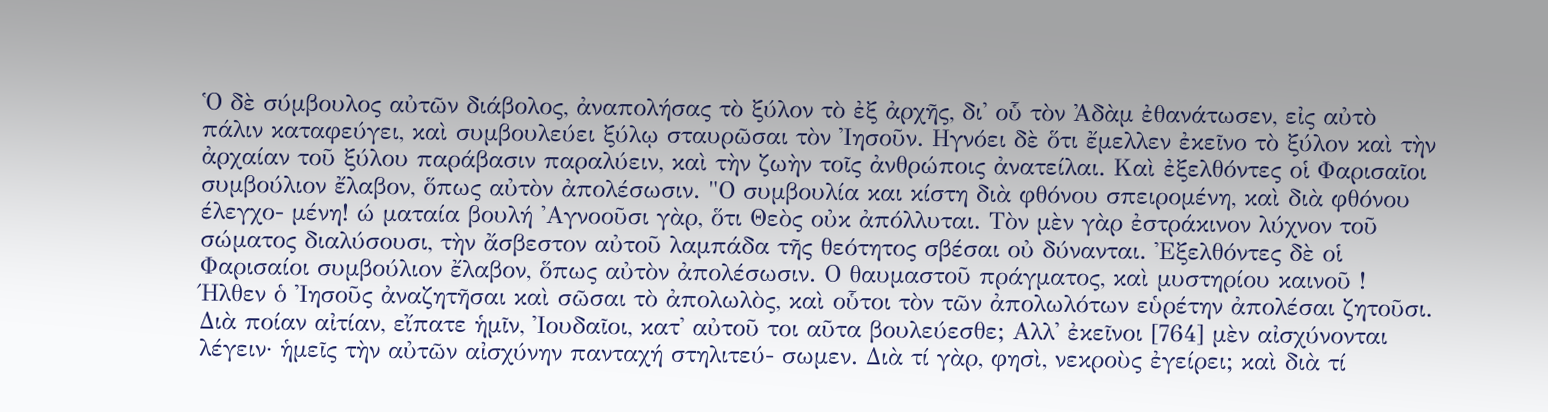Ὁ δὲ σύμβουλος αὐτῶν διάβολος, ἀναπολήσας τὸ ξύλον τὸ ἐξ ἀρχῆς, δι' οὗ τὸν Ἀδὰμ ἐθανάτωσεν, εἰς αὐτὸ πάλιν καταφεύγει, καὶ συμβουλεύει ξύλῳ σταυρῶσαι τὸν Ἰησοῦν. Ηγνόει δὲ ὅτι ἔμελλεν ἐκεῖνο τὸ ξύλον καὶ τὴν ἀρχαίαν τοῦ ξύλου παράβασιν παραλύειν, καὶ τὴν ζωὴν τοῖς ἀνθρώποις ἀνατείλαι. Καὶ ἐξελθόντες οἱ Φαρισαῖοι συμβούλιον ἔλαβον, ὅπως αὐτὸν ἀπολέσωσιν. "Ο συμβουλία και κίστη διὰ φθόνου σπειρομένη, καὶ διὰ φθόνου έλεγχο- μένη! ώ ματαία βουλή 'Αγνοοῦσι γὰρ, ὅτι Θεὸς οὐκ ἀπόλλυται. Τὸν μὲν γὰρ ἐστράκινον λύχνον τοῦ σώματος διαλύσουσι, τὴν ἄσβεστον αὐτοῦ λαμπάδα τῆς θεότητος σβέσαι οὐ δύνανται. Ἐξελθόντες δὲ οἱ Φαρισαίοι συμβούλιον ἔλαβον, ὅπως αὐτὸν ἀπολέσωσιν. Ο θαυμαστοῦ πράγματος, καὶ μυστηρίου καινοῦ ! Ήλθεν ὁ Ἰησοῦς ἀναζητῆσαι καὶ σῶσαι τὸ ἀπολωλὸς, καὶ οὗτοι τὸν τῶν ἀπολωλότων εὑρέτην ἀπολέσαι ζητοῦσι. Διὰ ποίαν αἰτίαν, εἴπατε ἡμῖν, Ἰουδαῖοι, κατ' αὐτοῦ τοι αῦτα βουλεύεσθε; Αλλ' ἐκεῖνοι [764] μὲν αἰσχύνονται λέγειν· ἡμεῖς τὴν αὐτῶν αἰσχύνην πανταχή στηλιτεύ- σωμεν. Διὰ τί γὰρ, φησὶ, νεκροὺς ἐγείρει; καὶ διὰ τί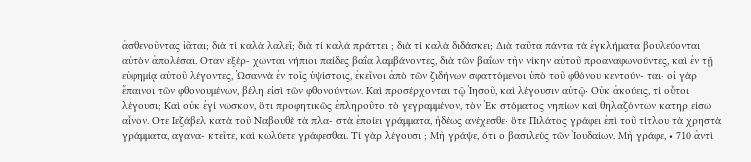ἀσθενοῦντας ἰᾶται; διὰ τί καλὰ λαλεῖ; διὰ τί καλά πράττει ; διὰ τί καλὰ διδάσκει; Διὰ ταῦτα πάντα τὰ ἐγκλήματα βουλεύονται αὐτὸν ἀπολέσαι. Οταν εξέρ- χωνται νήπιοι παίδες βαΐα λαμβάνοντες, διὰ τῶν βαΐων τὴν νίκην αὐτοῦ προαναφωνούντες, καὶ ἐν τῇ εὐφημίᾳ αὐτοῦ λέγοντες, Ὡσαννὰ ἐν τοῖς ὑψίστοις, ἐκεῖνοι ἀπὸ τῶν ζιδήνων σφαττόμενοι ὑπὸ τοῦ φθόνου κεντούν- ται· οἱ γὰρ ἔπαινοι τῶν φθονουμένων, βέλη εἰσὶ τῶν φθονούντων. Καὶ προσέρχονται τῷ Ἰησοῦ, καὶ λέγουσιν αὐτῷ· Οὐκ ἀκούεις, τί οὗτοι λέγουσι; Καὶ οὐκ ἐγί νωσκον, ὅτι προφητικῶς ἐπληροῦτο τὸ γεγραμμένον, τὸν Ἐκ στόματος νηπίων καὶ θηλαζόντων κατηρ είσω αἶνον. Οτε Ιεζάβελ κατὰ τοῦ Ναβουθὲ τὰ πλα- στὰ ἐποίει γράμματα, ἡδέως ανέχεσθε· ὅτε Πιλάτος γράφει ἐπὶ τοῦ τίτλου τὰ χρηστὰ γράμματα, αγανα- κτεῖτε, καὶ κωλύετε γράφεσθαι. Τί γὰρ λέγουσι ; Μὴ γράψε, ότι ο βασιλεὺς τῶν Ἰουδαίων. Μὴ γράφε, • 710 ἀντὶ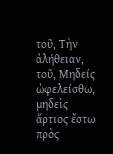τοῦ, Τὴν ἀλήθειαν, τοῦ, Μηδείς ὠφελείσθω, μηδεὶς ἄρτιος ἔστω πρὸς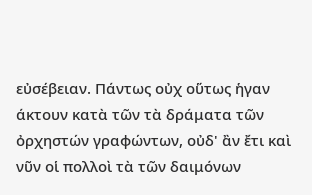εὐσέβειαν. Πάντως οὐχ οὕτως ἡγαν άκτουν κατὰ τῶν τὰ δράματα τῶν ὀρχηστών γραφώντων, οὐδ' ἂν ἔτι καὶ νῦν οἱ πολλοὶ τὰ τῶν δαιμόνων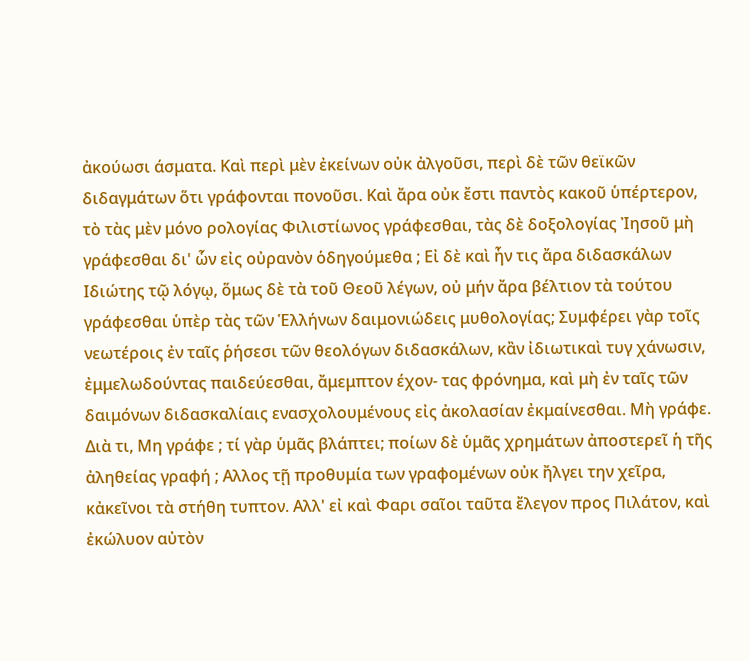ἀκούωσι άσματα. Καὶ περὶ μὲν ἐκείνων οὐκ ἀλγοῦσι, περὶ δὲ τῶν θεϊκῶν διδαγμάτων ὅτι γράφονται πονοῦσι. Καὶ ἄρα οὐκ ἔστι παντὸς κακοῦ ὑπέρτερον, τὸ τὰς μὲν μόνο ρολογίας Φιλιστίωνος γράφεσθαι, τὰς δὲ δοξολογίας Ἰησοῦ μὴ γράφεσθαι δι' ὧν εἰς οὐρανὸν ὁδηγούμεθα ; Εἰ δὲ καὶ ἦν τις ἄρα διδασκάλων Ιδιώτης τῷ λόγῳ, ὅμως δὲ τὰ τοῦ Θεοῦ λέγων, οὐ μήν ἄρα βέλτιον τὰ τούτου γράφεσθαι ὑπὲρ τὰς τῶν Ἑλλήνων δαιμονιώδεις μυθολογίας; Συμφέρει γὰρ τοῖς νεωτέροις ἐν ταῖς ῥήσεσι τῶν θεολόγων διδασκάλων, κἂν ἰδιωτικαὶ τυγ χάνωσιν, ἐμμελωδούντας παιδεύεσθαι, ἄμεμπτον έχον- τας φρόνημα, καὶ μὴ ἐν ταῖς τῶν δαιμόνων διδασκαλίαις ενασχολουμένους εἰς ἀκολασίαν ἐκμαίνεσθαι. Μὴ γράφε. Διὰ τι, Μη γράφε ; τί γὰρ ὑμᾶς βλάπτει; ποίων δὲ ὑμᾶς χρημάτων ἀποστερεῖ ἡ τῆς ἀληθείας γραφή ; Αλλος τῇ προθυμία των γραφομένων οὐκ ἤλγει την χεῖρα, κἀκεῖνοι τὰ στήθη τυπτον. Αλλ' εἰ καὶ Φαρι σαῖοι ταῦτα ἔλεγον προς Πιλάτον, καὶ ἐκώλυον αὐτὸν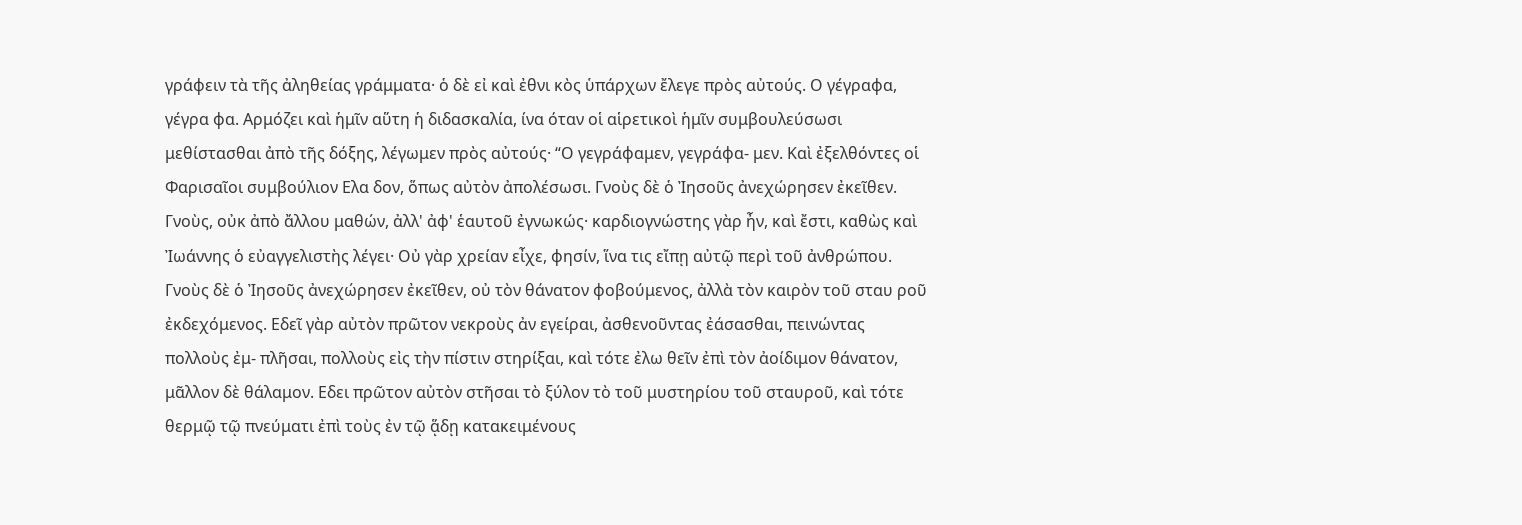γράφειν τὰ τῆς ἀληθείας γράμματα· ὁ δὲ εἰ καὶ ἐθνι κὸς ὑπάρχων ἔλεγε πρὸς αὐτούς. Ο γέγραφα, γέγρα φα. Αρμόζει καὶ ἡμῖν αὕτη ἡ διδασκαλία, ίνα όταν οἱ αἱρετικοὶ ἡμῖν συμβουλεύσωσι μεθίστασθαι ἀπὸ τῆς δόξης, λέγωμεν πρὸς αὐτούς· “Ο γεγράφαμεν, γεγράφα- μεν. Καὶ ἐξελθόντες οἱ Φαρισαῖοι συμβούλιον Ελα δον, ὅπως αὐτὸν ἀπολέσωσι. Γνοὺς δὲ ὁ Ἰησοῦς ἀνεχώρησεν ἐκεῖθεν. Γνοὺς, οὐκ ἀπὸ ἄλλου μαθών, ἀλλ' ἀφ' ἑαυτοῦ ἐγνωκώς· καρδιογνώστης γὰρ ἦν, καὶ ἔστι, καθὼς καὶ Ἰωάννης ὁ εὐαγγελιστὴς λέγει· Οὐ γὰρ χρείαν εἶχε, φησίν, ἵνα τις εἴπῃ αὐτῷ περὶ τοῦ ἀνθρώπου. Γνοὺς δὲ ὁ Ἰησοῦς ἀνεχώρησεν ἐκεῖθεν, οὐ τὸν θάνατον φοβούμενος, ἀλλὰ τὸν καιρὸν τοῦ σταυ ροῦ ἐκδεχόμενος. Εδεῖ γὰρ αὐτὸν πρῶτον νεκροὺς ἀν εγείραι, ἀσθενοῦντας ἐάσασθαι, πεινώντας πολλοὺς ἐμ- πλῆσαι, πολλοὺς εἰς τὴν πίστιν στηρίξαι, καὶ τότε ἐλω θεῖν ἐπὶ τὸν ἀοίδιμον θάνατον, μᾶλλον δὲ θάλαμον. Εδει πρῶτον αὐτὸν στῆσαι τὸ ξύλον τὸ τοῦ μυστηρίου τοῦ σταυροῦ, καὶ τότε θερμῷ τῷ πνεύματι ἐπὶ τοὺς ἐν τῷ ᾅδῃ κατακειμένους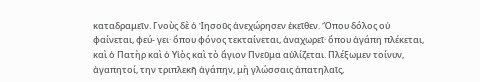καταδραμεῖν. Γνοὺς δὲ ὁ Ἰησοῦς ἀνεχώρησεν ἐκεῖθεν. Ὅπου δόλος οὐ φαίνεται, φεύ- γει· ὅπου φόνος τεκταίνεται, ἀναχωρεῖ· ὅπου ἀγάπη πλέκεται, καὶ ὁ Πατὴρ καὶ ὁ Υἱὸς καὶ τὸ ἅγιον Πνεῦμα αὐλίζεται. Πλέξωμεν τοίνυν, ἀγαπητοί, την τριπλεκῆ ἀγάπην, μὴ γλώσσαις ἀπατηλαῖς,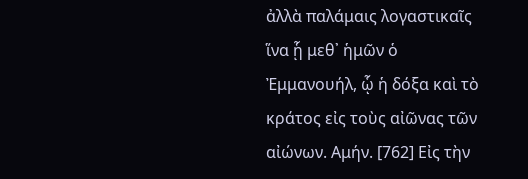ἀλλὰ παλάμαις λογαστικαῖς ἵνα ᾗ μεθ᾿ ἡμῶν ὁ Ἐμμανουήλ, ᾧ ἡ δόξα καὶ τὸ κράτος εἰς τοὺς αἰῶνας τῶν αἰώνων. Αμήν. [762] Εἰς τὴν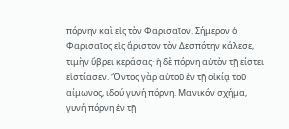πόρνην καὶ εἰς τὸν Φαρισαῖον. Σήμερον ὁ Φαρισαῖος εἰς ἄριστον τὸν Δεσπότην κάλεσε, τιμὴν ὕβρει κεράσας· ἡ δὲ πόρνη αὐτὸν τῇ είστει εἱστίασεν. Ὄντος γὰρ αὐτοῦ ἐν τῇ οἰκίᾳ τοῦ αίμωνος, ιδού γυνή πόρνη. Μανικόν σχήμα, γυνή πόρνη ἐν τῇ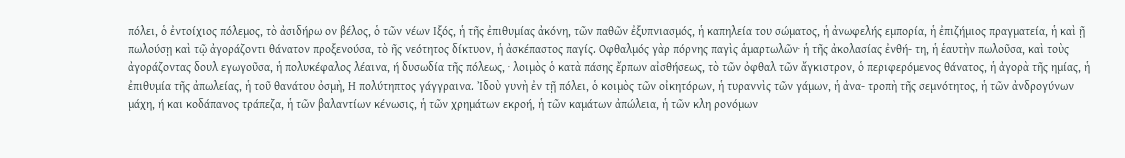πόλει, ὁ ἐντοίχιος πόλεμος, τὸ ἀσιδήρω ον βέλος, ὁ τῶν νέων Ιξός, ἡ τῆς ἐπιθυμίας ἀκόνη, τῶν παθῶν ἐξυπνιασμός, ἡ καπηλεία του σώματος, ἡ ἀνωφελής εμπορία, ἡ ἐπιζήμιος πραγματεία, ἡ καὶ ῇ πωλούσῃ καὶ τῷ ἀγοράζοντι θάνατον προξενούσα, τὸ ῆς νεότητος δίκτυον, ἡ ἀσκέπαστος παγίς. Οφθαλμός γὰρ πόρνης παγὶς ἁμαρτωλῶν· ἡ τῆς ἀκολασίας ἐνθή- τη, ἡ ἑαυτὴν πωλοῦσα, καὶ τοὺς ἀγοράζοντας δουλ εγωγοῦσα, ἡ πολυκέφαλος λέαινα, ή δυσωδία τῆς πόλεως, · λοιμὸς ὁ κατὰ πάσης ἔρπων αἰσθήσεως, τὸ τῶν ὀφθαλ τῶν ἄγκιστρον, ὁ περιφερόμενος θάνατος, ἡ ἀγορὰ τῆς ημίας, ἡ ἐπιθυμία τῆς ἀπωλείας, ἡ τοῦ θανάτου ὀσμὴ, Η πολύτηπτος γάγγραινα. Ἰδοὺ γυνὴ ἐν τῇ πόλει, ὁ κοιμὸς τῶν οἰκητόρων, ἡ τυραννὶς τῶν γάμων, ἡ ἀνα- τροπὴ τῆς σεμνότητος, ἡ τῶν ἀνδρογύνων μάχη, ή και κοδάπανος τράπεζα, ἡ τῶν βαλαντίων κένωσις, ἡ τῶν χρημάτων εκροή, ἡ τῶν καμάτων ἀπώλεια, ἡ τῶν κλη ρονόμων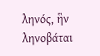ληνός, ἣν ληνοβάται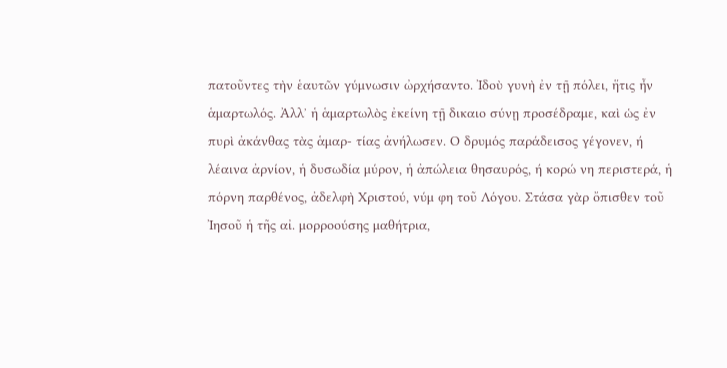πατοῦντες τὴν ἑαυτῶν γύμνωσιν ὠρχήσαντο. Ἰδοὺ γυνὴ ἐν τῇ πόλει, ἥτις ἦν ἁμαρτωλός. Ἀλλ᾽ ἡ ἁμαρτωλὸς ἐκείνη τῇ δικαιο σύνῃ προσέδραμε, καὶ ὡς ἐν πυρὶ ἀκάνθας τὰς ἁμαρ- τίας ἀνήλωσεν. Ο δρυμός παράδεισος γέγονεν, ή λέαινα ἀρνίον, ἡ δυσωδία μύρον, ἡ ἀπώλεια θησαυρός, ή κορώ νη περιστερά, ἡ πόρνη παρθένος, ἀδελφὴ Χριστού, νύμ φη τοῦ Λόγου. Στάσα γὰρ ὄπισθεν τοῦ Ἰησοῦ ἡ τῆς αἰ. μορροούσης μαθήτρια,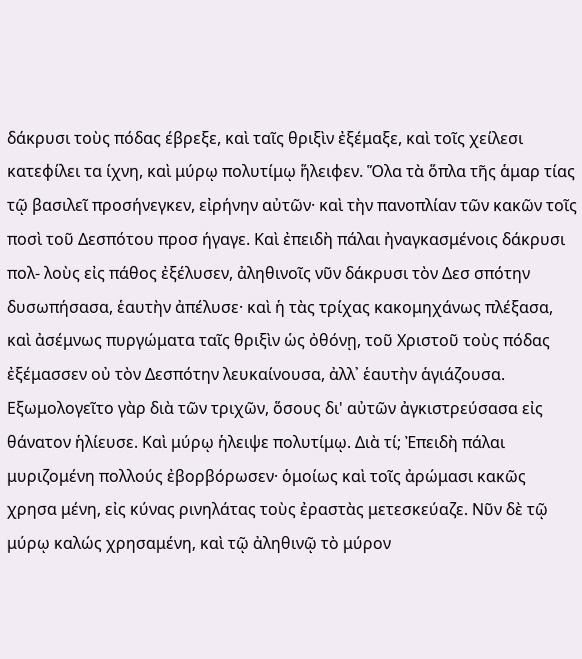δάκρυσι τοὺς πόδας έβρεξε, καὶ ταῖς θριξὶν ἐξέμαξε, καὶ τοῖς χείλεσι κατεφίλει τα ίχνη, καὶ μύρῳ πολυτίμῳ ἥλειφεν. Ὅλα τὰ ὅπλα τῆς ἁμαρ τίας τῷ βασιλεῖ προσήνεγκεν, εἰρήνην αὐτῶν· καὶ τὴν πανοπλίαν τῶν κακῶν τοῖς ποσὶ τοῦ Δεσπότου προσ ήγαγε. Καὶ ἐπειδὴ πάλαι ἠναγκασμένοις δάκρυσι πολ- λοὺς εἰς πάθος ἐξέλυσεν, ἀληθινοῖς νῦν δάκρυσι τὸν Δεσ σπότην δυσωπήσασα, ἑαυτὴν ἀπέλυσε· καὶ ἡ τὰς τρίχας κακομηχάνως πλέξασα, καὶ ἀσέμνως πυργώματα ταῖς θριξὶν ὡς ὀθόνῃ, τοῦ Χριστοῦ τοὺς πόδας ἐξέμασσεν οὐ τὸν Δεσπότην λευκαίνουσα, ἀλλ᾽ ἑαυτὴν ἁγιάζουσα. Εξωμολογεῖτο γὰρ διὰ τῶν τριχῶν, ὅσους δι' αὐτῶν ἀγκιστρεύσασα εἰς θάνατον ἡλίευσε. Καὶ μύρῳ ἡλειψε πολυτίμῳ. Διὰ τί; Ἐπειδὴ πάλαι μυριζομένη πολλούς ἐβορβόρωσεν· ὁμοίως καὶ τοῖς ἀρώμασι κακῶς χρησα μένη, εἰς κύνας ρινηλάτας τοὺς ἐραστὰς μετεσκεύαζε. Νῦν δὲ τῷ μύρῳ καλώς χρησαμένη, καὶ τῷ ἀληθινῷ τὸ μύρον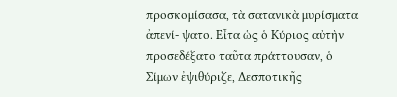προσκομίσασα, τὰ σατανικὰ μυρίσματα ἀπενί- ψατο. Εἶτα ὡς ὁ Κύριος αὐτὴν προσεδέξατο ταῦτα πράττουσαν, ὁ Σίμων ἐψιθύριζε, Δεσποτικῆς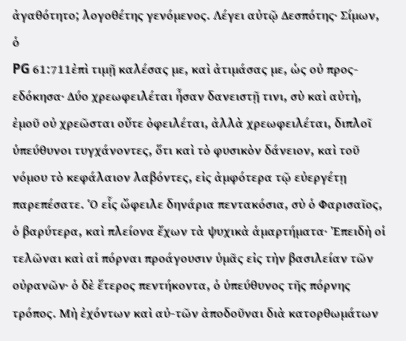ἀγαθότητο; λογοθέτης γενόμενος. Λέγει αὐτῷ Δεσπότης· Σίμων, ὁ
PG 61:711ἐπὶ τιμῇ καλέσας με, καὶ ἀτιμάσας με, ὡς οὐ προς-εδόκησα· Δύο χρεωφειλέται ἦσαν δανειστῇ τινι, σὺ καὶ αὐτὴ, ἐμοῦ οὐ χρεῶσται οὔτε ὀφειλέται, ἀλλὰ χρεωφειλέται, διπλοῖ ὑπεύθυνοι τυγχάνοντες, ὅτι καὶ τὸ φυσικὸν δάνειον, καὶ τοῦ νόμου τὸ κεφάλαιον λαβόντες, εἰς ἀμφότερα τῷ εὐεργέτῃ παρεπέσατε. Ὁ εἷς ὤφειλε δηνάρια πεντακόσια, σὺ ὁ Φαρισαῖος, ὁ βαρύτερα, καὶ πλείονα ἔχων τὰ ψυχικὰ ἁμαρτήματα· Ἐπειδὴ οἱ τελῶναι καὶ αἱ πόρναι προάγουσιν ὑμᾶς εἰς τὴν βασιλείαν τῶν οὐρανῶν· ὁ δὲ ἕτερος πεντήκοντα, ὁ ὑπεύθυνος τῆς πόρνης τρόπος. Μὴ ἐχόντων καὶ αὐ-τῶν ἀποδοῦναι διὰ κατορθωμάτων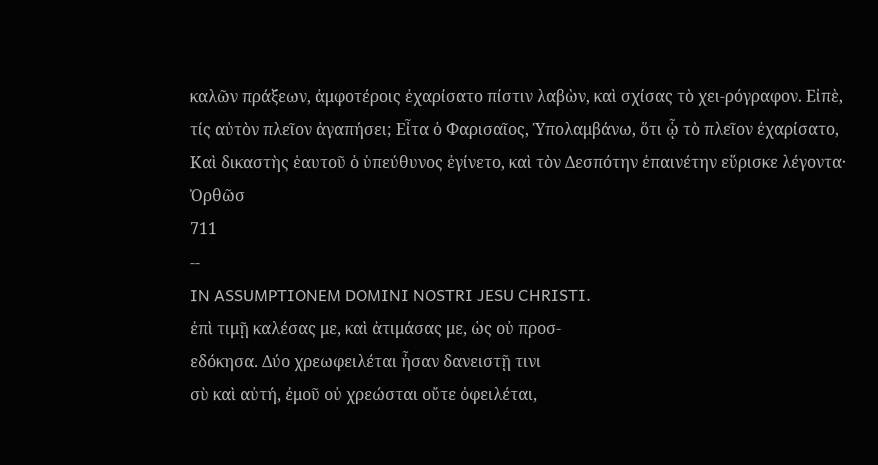καλῶν πράξεων, ἀμφοτέροις ἐχαρίσατο πίστιν λαβὼν, καὶ σχίσας τὸ χει-ρόγραφον. Εἰπὲ, τίς αὐτὸν πλεῖον ἀγαπήσει; Εἶτα ὁ Φαρισαῖος, Ὑπολαμβάνω, ὅτι ᾧ τὸ πλεῖον ἐχαρίσατο, Καὶ δικαστὴς ἑαυτοῦ ὁ ὑπεύθυνος ἐγίνετο, καὶ τὸν Δεσπότην ἐπαινέτην εὕρισκε λέγοντα· Ὀρθῶσ
711
--
IN ASSUMPTIONEM DOMINI NOSTRI JESU CHRISTI.
ἐπὶ τιμῇ καλέσας με, καὶ ἀτιμάσας με, ὡς οὐ προσ-
εδόκησα. Δύο χρεωφειλέται ἦσαν δανειστῇ τινι
σὺ καὶ αὐτή, ἐμοῦ οὐ χρεώσται οὔτε ὀφειλέται,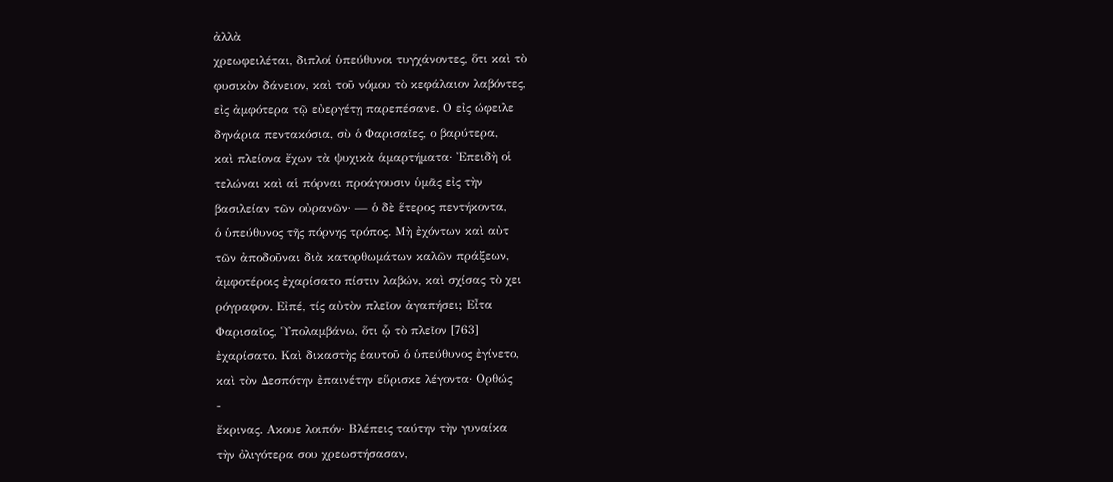ἀλλὰ
χρεωφειλέται, διπλοί ὑπεύθυνοι τυγχάνοντες, ὅτι καὶ τὸ
φυσικὸν δάνειον, καὶ τοῦ νόμου τὸ κεφάλαιον λαβόντες,
εἰς ἀμφότερα τῷ εὐεργέτῃ παρεπέσανε. Ο εἰς ώφειλε
δηνάρια πεντακόσια, σὺ ὁ Φαρισαῖες, ο βαρύτερα,
καὶ πλείονα ἔχων τὰ ψυχικὰ ἁμαρτήματα· Ἐπειδὴ οἱ
τελώναι καὶ αἱ πόρναι προάγουσιν ὑμᾶς εἰς τὴν
βασιλείαν τῶν οὐρανῶν· — ὁ δὲ ἕτερος πεντήκοντα,
ὁ ὑπεύθυνος τῆς πόρνης τρόπος. Μὴ ἐχόντων καὶ αὐτ
τῶν ἀποδοῦναι διὰ κατορθωμάτων καλῶν πράξεων,
ἀμφοτέροις ἐχαρίσατο πίστιν λαβών, καὶ σχίσας τὸ χει
ρόγραφον. Εἰπέ, τίς αὐτὸν πλεῖον ἀγαπήσει; Εἶτα
Φαρισαῖος, Ὑπολαμβάνω, ὅτι ᾧ τὸ πλεῖον [763]
ἐχαρίσατο. Καὶ δικαστὴς ἑαυτοῦ ὁ ὑπεύθυνος ἐγίνετο,
καὶ τὸν Δεσπότην ἐπαινέτην εὕρισκε λέγοντα· Ορθώς
-
ἔκρινας. Ακουε λοιπόν· Βλέπεις ταύτην τὴν γυναίκα
τὴν ὀλιγότερα σου χρεωστήσασαν,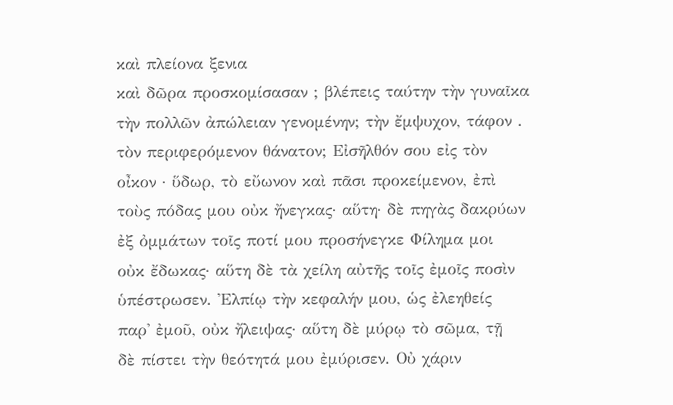καὶ πλείονα ξενια
καὶ δῶρα προσκομίσασαν ; βλέπεις ταύτην τὴν γυναῖκα
τὴν πολλῶν ἀπώλειαν γενομένην; τὴν ἔμψυχον, τάφον .
τὸν περιφερόμενον θάνατον; Εἰσῆλθόν σου εἰς τὸν
οἶκον · ὕδωρ, τὸ εὔωνον καὶ πᾶσι προκείμενον, ἐπὶ
τοὺς πόδας μου οὐκ ἤνεγκας· αὕτη· δὲ πηγὰς δακρύων
ἐξ ὀμμάτων τοῖς ποτί μου προσήνεγκε Φίλημα μοι
οὐκ ἔδωκας· αὕτη δὲ τὰ χείλη αὐτῆς τοῖς ἐμοῖς ποσὶν
ὑπέστρωσεν. Ἐλπίῳ τὴν κεφαλήν μου, ὡς ἐλεηθείς
παρ' ἐμοῦ, οὐκ ἤλειψας· αὕτη δὲ μύρῳ τὸ σῶμα, τῇ
δὲ πίστει τὴν θεότητά μου ἐμύρισεν. Οὐ χάριν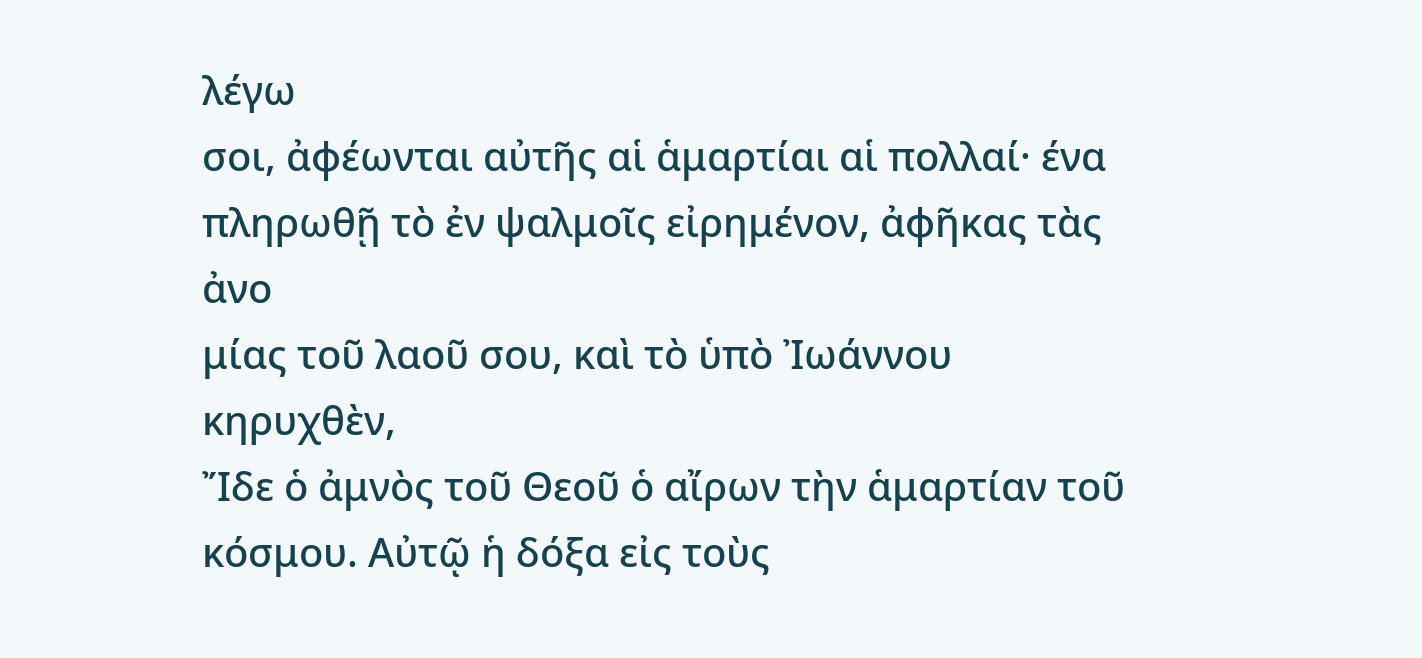λέγω
σοι, ἀφέωνται αὐτῆς αἱ ἁμαρτίαι αἱ πολλαί· ένα
πληρωθῇ τὸ ἐν ψαλμοῖς εἰρημένον, ἀφῆκας τὰς ἀνο
μίας τοῦ λαοῦ σου, καὶ τὸ ὑπὸ Ἰωάννου κηρυχθὲν,
Ἴδε ὁ ἀμνὸς τοῦ Θεοῦ ὁ αἴρων τὴν ἁμαρτίαν τοῦ
κόσμου. Αὐτῷ ἡ δόξα εἰς τοὺς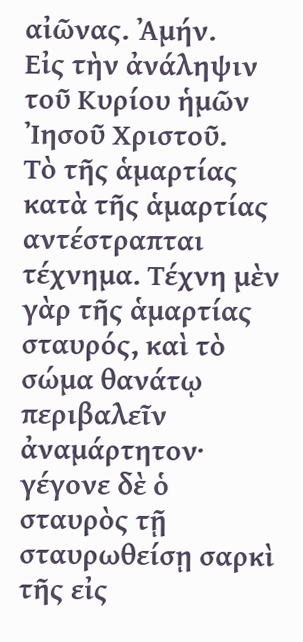αἰῶνας. Ἀμήν.
Εἰς τὴν ἀνάληψιν τοῦ Κυρίου ἡμῶν Ἰησοῦ Χριστοῦ.
Τὸ τῆς ἁμαρτίας κατὰ τῆς ἁμαρτίας αντέστραπται
τέχνημα. Τέχνη μὲν γὰρ τῆς ἁμαρτίας σταυρός, καὶ τὸ
σώμα θανάτῳ περιβαλεῖν ἀναμάρτητον· γέγονε δὲ ὁ
σταυρὸς τῇ σταυρωθείσῃ σαρκὶ τῆς εἰς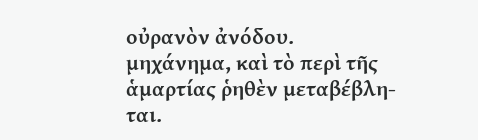οὐρανὸν ἀνόδου.
μηχάνημα, καὶ τὸ περὶ τῆς ἁμαρτίας ῥηθὲν μεταβέβλη-
ται.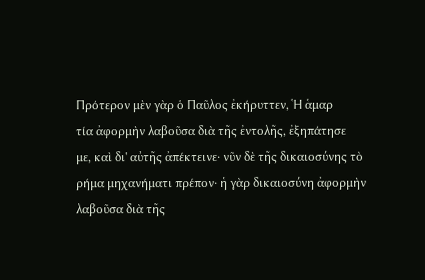Πρότερον μὲν γὰρ ὁ Παῦλος ἐκήρυττεν, Ἡ ἁμαρ
τία ἀφορμὴν λαβοῦσα διὰ τῆς ἐντολῆς, ἐξηπάτησε
με, καὶ δι' αὐτῆς ἀπέκτεινε· νῦν δὲ τῆς δικαιοσύνης τὸ
ρήμα μηχανήματι πρέπον· ἡ γὰρ δικαιοσύνη ἀφορμὴν
λαβοῦσα διὰ τῆς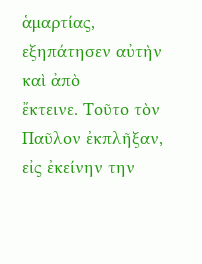ἁμαρτίας, εξηπάτησεν αὐτὴν καὶ ἀπὸ
ἔκτεινε. Τοῦτο τὸν Παῦλον ἐκπλῆξαν, εἰς ἐκείνην την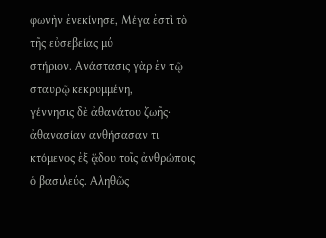φωνὴν ἐνεκίνησε, Μέγα ἐστὶ τὸ τῆς εὐσεβείας μύ
στήριον. Ανάστασις γὰρ ἐν τῷ σταυρῷ κεκρυμμένη,
γέννησις δὲ ἀθανάτου ζωῆς· ἀθανασίαν ανθήσασαν τι
κτόμενος ἐξ ᾅδου τοῖς ἀνθρώποις ὁ βασιλεύς. Αληθῶς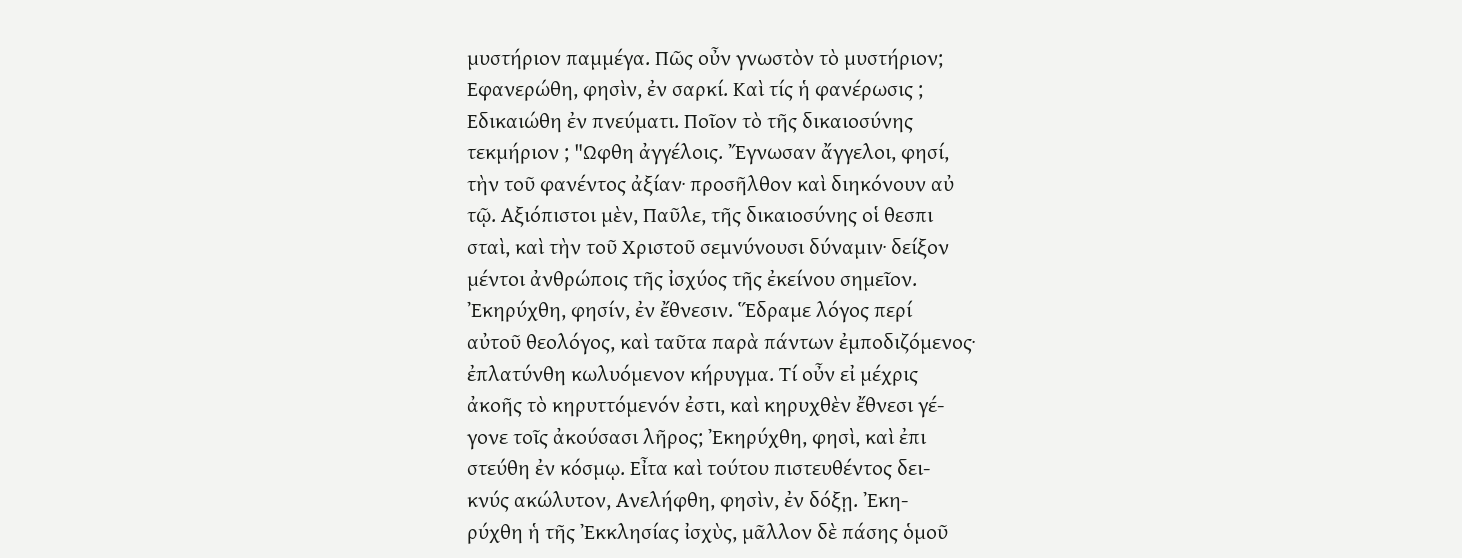μυστήριον παμμέγα. Πῶς οὖν γνωστὸν τὸ μυστήριον;
Εφανερώθη, φησὶν, ἐν σαρκί. Καὶ τίς ἡ φανέρωσις ;
Εδικαιώθη ἐν πνεύματι. Ποῖον τὸ τῆς δικαιοσύνης
τεκμήριον ; "Ωφθη ἀγγέλοις. Ἔγνωσαν ἄγγελοι, φησί,
τὴν τοῦ φανέντος ἀξίαν· προσῆλθον καὶ διηκόνουν αὐ
τῷ. Αξιόπιστοι μὲν, Παῦλε, τῆς δικαιοσύνης οἱ θεσπι
σταὶ, καὶ τὴν τοῦ Χριστοῦ σεμνύνουσι δύναμιν· δείξον
μέντοι ἀνθρώποις τῆς ἰσχύος τῆς ἐκείνου σημεῖον.
Ἐκηρύχθη, φησίν, ἐν ἔθνεσιν. Ἕδραμε λόγος περί
αὐτοῦ θεολόγος, καὶ ταῦτα παρὰ πάντων ἐμποδιζόμενος·
ἐπλατύνθη κωλυόμενον κήρυγμα. Τί οὖν εἰ μέχρις
ἀκοῆς τὸ κηρυττόμενόν ἐστι, καὶ κηρυχθὲν ἔθνεσι γέ-
γονε τοῖς ἀκούσασι λῆρος; Ἐκηρύχθη, φησὶ, καὶ ἐπι
στεύθη ἐν κόσμῳ. Εἶτα καὶ τούτου πιστευθέντος δει-
κνύς ακώλυτον, Ανελήφθη, φησὶν, ἐν δόξῃ. Ἐκη-
ρύχθη ἡ τῆς Ἐκκλησίας ἰσχὺς, μᾶλλον δὲ πάσης ὁμοῦ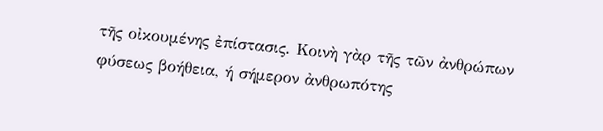τῆς οἰκουμένης ἐπίστασις. Κοινὴ γὰρ τῆς τῶν ἀνθρώπων
φύσεως βοήθεια, ή σήμερον ἀνθρωπότης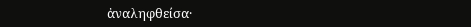ἀναληφθείσα·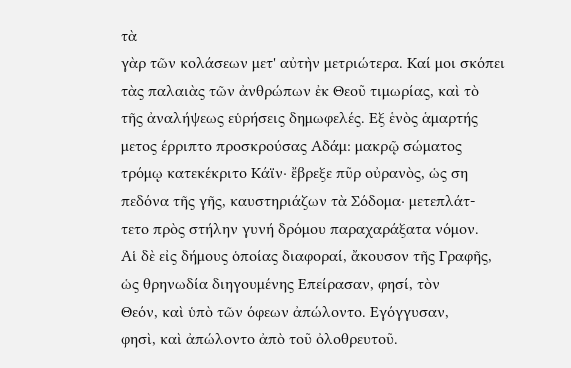τὰ
γὰρ τῶν κολάσεων μετ' αὐτὴν μετριώτερα. Καί μοι σκόπει
τὰς παλαιὰς τῶν ἀνθρώπων ἐκ Θεοῦ τιμωρίας, καὶ τὸ
τῆς ἀναλήψεως εὑρήσεις δημωφελές. Εξ ἑνὸς ἁμαρτής
μετος έρριπτο προσκρούσας Αδάμ: μακρῷ σώματος
τρόμῳ κατεκέκριτο Κάϊν· ἔβρεξε πῦρ οὐρανὸς, ὡς ση
πεδόνα τῆς γῆς, καυστηριάζων τὰ Σόδομα· μετεπλάτ-
τετο πρὸς στήλην γυνή δρόμου παραχαράξατα νόμον.
Αἱ δὲ εἰς δήμους ὁποίας διαφοραί, ἄκουσον τῆς Γραφῆς,
ὡς θρηνωδία διηγουμένης Επείρασαν, φησί, τὸν
Θεόν, καὶ ὑπὸ τῶν όφεων ἀπώλοντο. Εγόγγυσαν,
φησὶ, καὶ ἀπώλοντο ἀπὸ τοῦ ὀλοθρευτοῦ.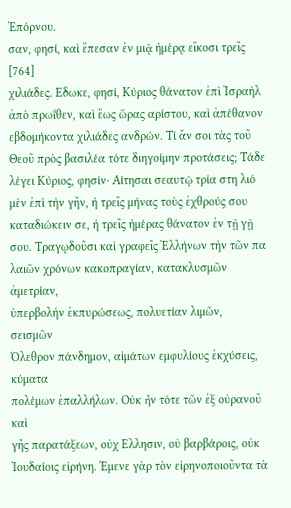Ἐπόρνου.
σαν, φησί, καὶ ἔπεσαν ἐν μιᾷ ἡμέρᾳ εἴκοσι τρεῖς [764]
χιλιάδες. Εδωκε, φησί, Κύριος θάνατον ἐπὶ Ἰσραὴλ
ἀπὸ πρωΐθεν, καὶ ἕως ὥρας αρίστου, καὶ ἀπέθανον
εβδομήκοντα χιλιάδες ανδρών. Τί ἄν σοι τὰς τοῦ
Θεοῦ πρὸς βασιλέα τότε διηγοίμην προτάσεις; Τάδε
λέγει Κύριος, φησίν· Αίτησαι σεαυτῷ τρία στη λιό
μὲν ἐπὶ τὴν γῆν, ἡ τρεῖς μήνας τοὺς ἐχθρούς σου
καταδιώκειν σε, ἡ τρεῖς ἡμέρας θάνατον ἐν τῇ γῇ
σου. Τραγῳδοῦσι καὶ γραφεῖς Ἑλλήνων τὴν τῶν πα
λαιῶν χρόνων κακοπραγίαν, κατακλυσμῶν ἀμετρίαν,
ὑπερβολὴν ἐκπυρώσεως, πολυετίαν λιμῶν, σεισμῶν
Όλεθρον πάνδημον, αἱμάτων εμφυλίους ἐκχύσεις, κύματα
πολέμων ἐπαλλήλων. Οὐκ ἦν τότε τῶν ἐξ οὐρανοῦ καὶ
γῆς παρατάξεων, οὐχ Ελλησιν, οὐ βαρβάροις, οὐκ
Ἰουδαίοις εἰρήνη. Έμενε γὰρ τὸν εἰρηνοποιοῦντα τὰ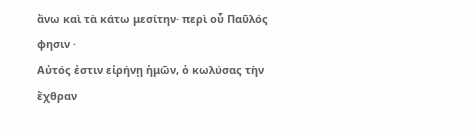ἄνω καὶ τὰ κάτω μεσίτην· περὶ οὗ Παῦλός φησιν ·
Αὐτός ἐστιν εἰρήνῃ ἡμῶν, ὁ κωλύσας τὴν ἔχθραν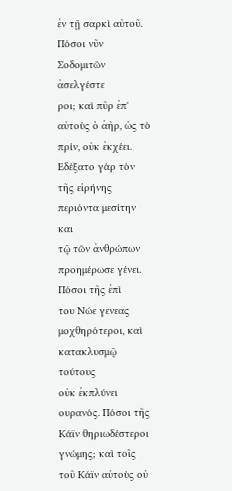ἐν τῇ σαρκὶ αὐτοῦ. Πόσοι νῦν Σοδομιτῶν ἀσελγέστε
ροι; καὶ πῦρ ἐπ' αὐτοὺς ὁ ἀὴρ, ὡς τὸ πρίν, οὐκ ἐκχέει.
Εδέξατο γὰρ τὸν τῆς εἰρήνης περιόντα μεσίτην και
τῷ τῶν ἀνθρώπων προημέρωσε γένει. Πόσοι τῆς ἐπὶ
του Νώε γενεας μοχθηρότεροι, καὶ κατακλυσμῷ τούτους
οὐκ ἐκπλύνει ουρανός. Πόσοι τῆς Κάϊν θηριωδέστεροι
γνώμης; καὶ τοῖς τοῦ Κάϊν αὐτοὺς οὐ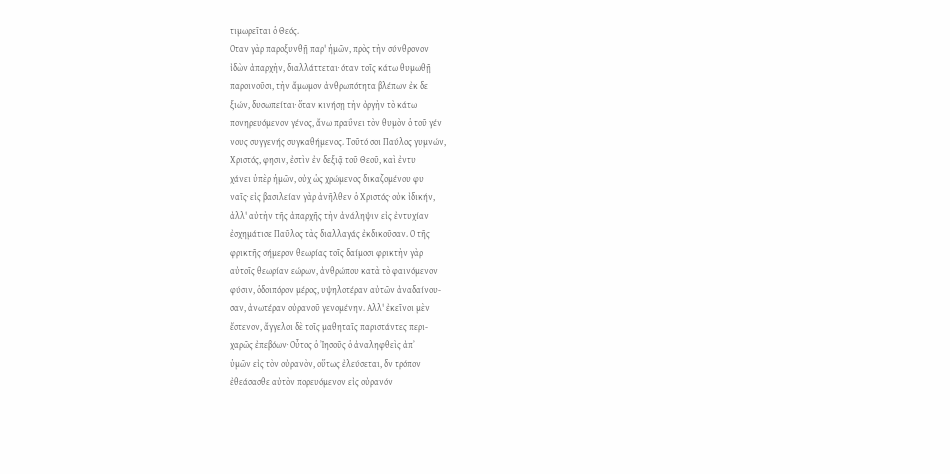τιμωρεῖται ὁ Θεός.
Οταν γὰρ παροξυνθῇ παρ' ἡμῶν, πρὸς τὴν σύνθρονον
ἰδὼν ἀπαρχὴν, διαλλάττεται· όταν τοῖς κάτω θυμωθῇ
παροινοῦσι, τὴν ἄμωμον ἀνθρωπότητα βλέπων ἐκ δε
ξιών, δυσωπείται· ὅταν κινήσῃ τὴν ὀργὴν τὸ κάτω
πονηρευόμενον γένος, ἄνω πραΰνει τὸν θυμὸν ὁ τοῦ γέν
νους συγγενής συγκαθήμενος. Τοῦτό σοι Παύλος γυμνών,
Χριστός, φησιν, ἐστὶν ἐν δεξιᾷ τοῦ Θεοῦ, καὶ ἐντυ
χάνει ὑπὲρ ἡμῶν, οὐχ ὡς χρώμενος δικαζομένου φυ
ναῖς· εἰς βασιλείαν γὰρ ἀνῆλθεν ὁ Χριστός· οὐκ ἰδικήν,
ἀλλ' αὐτὴν τῆς ἀπαρχῆς τὴν ἀνάληψιν εἰς ἐντυχίαν
ἐσχημάτισε Παῦλος τὰς διαλλαγάς ἐκδικοῦσαν. Ο τῆς
φρικτῆς σήμερον θεωρίας τοῖς δαίμοσι φρικτὴν γὰρ
αὐτοῖς θεωρίαν εώρων, ἀνθρώπου κατὰ τὸ φαινόμενον
φύσιν, ὁδοιπόρον μέρος, υψηλοτέραν αὐτῶν ἀναδαίνου-
σαν, ἀνωτέραν οὐρανοῦ γενομένην. Αλλ' ἐκεῖνοι μὲν
ἔστενον, ἄγγελοι δὲ τοῖς μαθηταῖς παριστάντες περι-
χαρῶς ἐπεβόων· Οὗτος ὁ Ἰησοῦς ὁ ἀναληφθεὶς ἀπ᾽
ὑμῶν εἰς τὸν οὐρανὸν, οὕτως ἐλεύσεται, δν τρόπον
ἐθεάσασθε αὐτὸν πορευόμενον εἰς οὐρανόν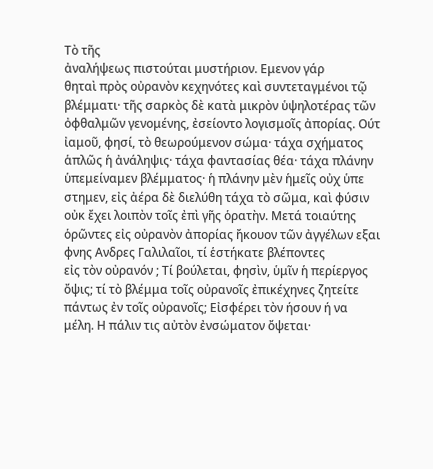Τὸ τῆς
ἀναλήψεως πιστούται μυστήριον. Εμενον γάρ
θηταὶ πρὸς οὐρανὸν κεχηνότες καὶ συντεταγμένοι τῷ
βλέμματι· τῆς σαρκὸς δὲ κατὰ μικρὸν ὑψηλοτέρας τῶν
ὀφθαλμῶν γενομένης, ἐσείοντο λογισμοῖς ἀπορίας. Ούτ
ἰαμοῦ, φησί, τὸ θεωρούμενον σώμα· τάχα σχήματος
ἁπλῶς ἡ ἀνάληψις· τάχα φαντασίας θέα· τάχα πλάνην
ὑπεμείναμεν βλέμματος· ἡ πλάνην μὲν ἡμεῖς οὐχ ὑπε
στημεν, εἰς ἀέρα δὲ διελύθη τάχα τὸ σῶμα, καὶ φύσιν
οὐκ ἔχει λοιπὸν τοῖς ἐπὶ γῆς ὁρατὴν. Μετά τοιαύτης
ὁρῶντες εἰς οὐρανὸν ἀπορίας ἤκουον τῶν ἀγγέλων εξαι
φνης Ανδρες Γαλιλαῖοι, τί ἑστήκατε βλέποντες
εἰς τὸν οὐρανόν ; Τί βούλεται, φησὶν, ὑμῖν ἡ περίεργος
ὄψις; τί τὸ βλέμμα τοῖς οὐρανοῖς ἐπικέχηνες ζητείτε
πάντως ἐν τοῖς οὐρανοῖς; Εἰσφέρει τὸν ήσουν ή να
μέλη. Η πάλιν τις αὐτὸν ἐνσώματον ὄψεται·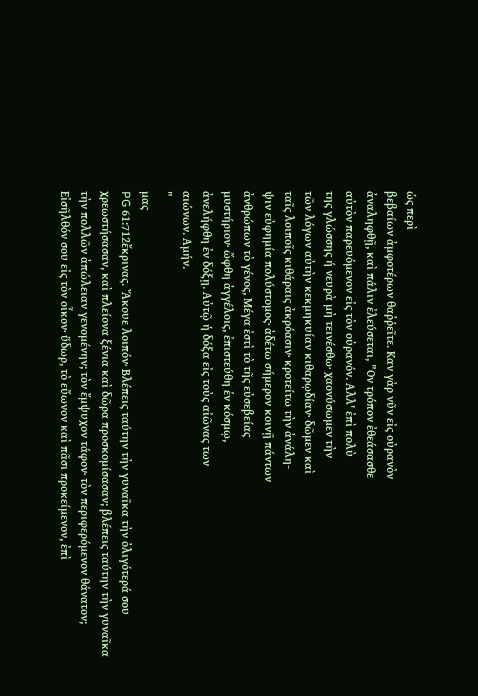ὡς περὶ
βεβαίων ἀμφοτέρων θαῤῥεῖτε. Καν γὰρ νῦν εἰς οὐρανὸν
ἀναληφθῇ, καὶ πάλιν ἐλεύσεται, "Ον τρόπον ἐθεάσασθε
αὐτὸν παρευόμενον εἰς τὸν οὐρανόν. Αλλ' ἐπὶ πολὺ
της γλώσσης ή νευρὰ μὴ τεινέσθω· χαονύσωμεν τὴν
τῶν λόγων αὐτὴν κεκμηκυίαν κιθαρῳδίαν· δῶμεν καὶ
ταῖς λοιποῖς κιθάραις ἀκρόασιν· κροτείτω τὴν ἀνάλη-
ψιν εὐφημία πολύστομος· ἀδέτω σήμερον κοινῇ πάντων
ἀνθρώπων τὸ γένος, Μέγα ἐστὶ τὸ τῆς εὐσεβείας
μυστήριον· ὤφθη ἀγγέλοις, ἐπιστεύθη ἐν κόσμῳ,
ἀνελήφθη ἐν δόξῃ. Αὐτῷ ἡ δόξα εἰς τοὺς αἰῶνας των
αιώνων. Αμήν.
"
μας
PG 61:712ἔκρινας. Ἄκουε λοιπόν· Βλέπεις ταύτην τὴν γυναῖκα τὴν ὀλιγότερά σου χρεωστήσασαν, καὶ πλείονα ξένια καὶ δῶρα προσκομίσασαν; βλέπεις ταύτην τὴν γυναῖκα τὴν πολλῶν ἀπώλειαν γενομένην; τὸν ἔμψυχον τάφον· τὸν περιφερόμενον θάνατον; Εἰσῆλθόν σου εἰς τὸν οἶκον· ὕδωρ, τὸ εὔωνον καὶ πᾶσι προκείμενον, ἐπὶ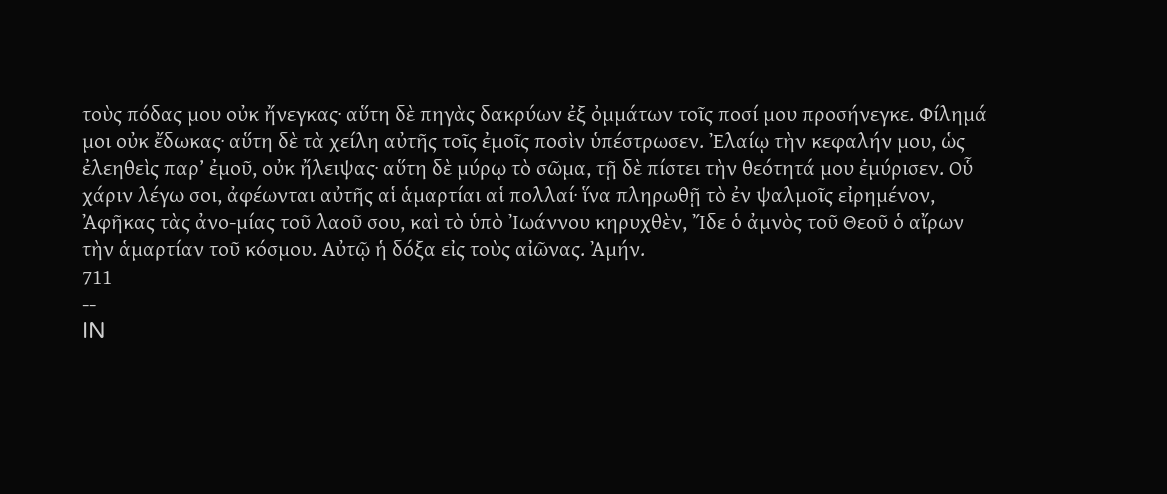τοὺς πόδας μου οὐκ ἤνεγκας· αὕτη δὲ πηγὰς δακρύων ἐξ ὀμμάτων τοῖς ποσί μου προσήνεγκε. Φίλημά μοι οὐκ ἔδωκας· αὕτη δὲ τὰ χείλη αὐτῆς τοῖς ἐμοῖς ποσὶν ὑπέστρωσεν. Ἐλαίῳ τὴν κεφαλήν μου, ὡς ἐλεηθεὶς παρ’ ἐμοῦ, οὐκ ἤλειψας· αὕτη δὲ μύρῳ τὸ σῶμα, τῇ δὲ πίστει τὴν θεότητά μου ἐμύρισεν. Οὗ χάριν λέγω σοι, ἀφέωνται αὐτῆς αἱ ἁμαρτίαι αἱ πολλαί· ἵνα πληρωθῇ τὸ ἐν ψαλμοῖς εἰρημένον, Ἀφῆκας τὰς ἀνο-μίας τοῦ λαοῦ σου, καὶ τὸ ὑπὸ Ἰωάννου κηρυχθὲν, Ἴδε ὁ ἀμνὸς τοῦ Θεοῦ ὁ αἴρων τὴν ἁμαρτίαν τοῦ κόσμου. Αὐτῷ ἡ δόξα εἰς τοὺς αἰῶνας. Ἀμήν.
711
--
IN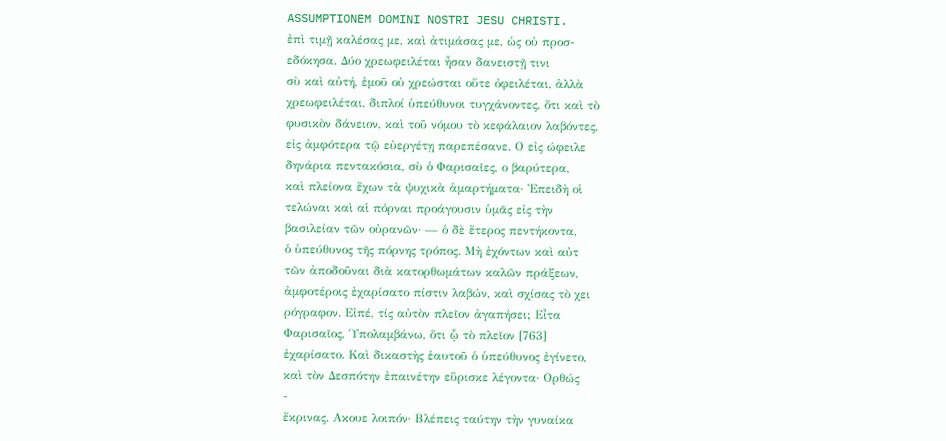ASSUMPTIONEM DOMINI NOSTRI JESU CHRISTI.
ἐπὶ τιμῇ καλέσας με, καὶ ἀτιμάσας με, ὡς οὐ προσ-
εδόκησα. Δύο χρεωφειλέται ἦσαν δανειστῇ τινι
σὺ καὶ αὐτή, ἐμοῦ οὐ χρεώσται οὔτε ὀφειλέται, ἀλλὰ
χρεωφειλέται, διπλοί ὑπεύθυνοι τυγχάνοντες, ὅτι καὶ τὸ
φυσικὸν δάνειον, καὶ τοῦ νόμου τὸ κεφάλαιον λαβόντες,
εἰς ἀμφότερα τῷ εὐεργέτῃ παρεπέσανε. Ο εἰς ώφειλε
δηνάρια πεντακόσια, σὺ ὁ Φαρισαῖες, ο βαρύτερα,
καὶ πλείονα ἔχων τὰ ψυχικὰ ἁμαρτήματα· Ἐπειδὴ οἱ
τελώναι καὶ αἱ πόρναι προάγουσιν ὑμᾶς εἰς τὴν
βασιλείαν τῶν οὐρανῶν· — ὁ δὲ ἕτερος πεντήκοντα,
ὁ ὑπεύθυνος τῆς πόρνης τρόπος. Μὴ ἐχόντων καὶ αὐτ
τῶν ἀποδοῦναι διὰ κατορθωμάτων καλῶν πράξεων,
ἀμφοτέροις ἐχαρίσατο πίστιν λαβών, καὶ σχίσας τὸ χει
ρόγραφον. Εἰπέ, τίς αὐτὸν πλεῖον ἀγαπήσει; Εἶτα
Φαρισαῖος, Ὑπολαμβάνω, ὅτι ᾧ τὸ πλεῖον [763]
ἐχαρίσατο. Καὶ δικαστὴς ἑαυτοῦ ὁ ὑπεύθυνος ἐγίνετο,
καὶ τὸν Δεσπότην ἐπαινέτην εὕρισκε λέγοντα· Ορθώς
-
ἔκρινας. Ακουε λοιπόν· Βλέπεις ταύτην τὴν γυναίκα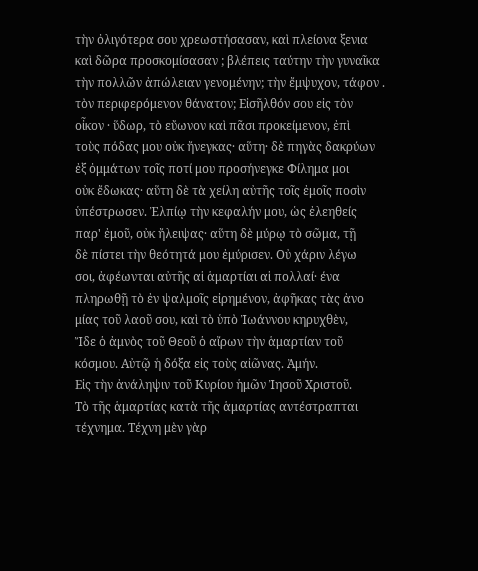τὴν ὀλιγότερα σου χρεωστήσασαν, καὶ πλείονα ξενια
καὶ δῶρα προσκομίσασαν ; βλέπεις ταύτην τὴν γυναῖκα
τὴν πολλῶν ἀπώλειαν γενομένην; τὴν ἔμψυχον, τάφον .
τὸν περιφερόμενον θάνατον; Εἰσῆλθόν σου εἰς τὸν
οἶκον · ὕδωρ, τὸ εὔωνον καὶ πᾶσι προκείμενον, ἐπὶ
τοὺς πόδας μου οὐκ ἤνεγκας· αὕτη· δὲ πηγὰς δακρύων
ἐξ ὀμμάτων τοῖς ποτί μου προσήνεγκε Φίλημα μοι
οὐκ ἔδωκας· αὕτη δὲ τὰ χείλη αὐτῆς τοῖς ἐμοῖς ποσὶν
ὑπέστρωσεν. Ἐλπίῳ τὴν κεφαλήν μου, ὡς ἐλεηθείς
παρ' ἐμοῦ, οὐκ ἤλειψας· αὕτη δὲ μύρῳ τὸ σῶμα, τῇ
δὲ πίστει τὴν θεότητά μου ἐμύρισεν. Οὐ χάριν λέγω
σοι, ἀφέωνται αὐτῆς αἱ ἁμαρτίαι αἱ πολλαί· ένα
πληρωθῇ τὸ ἐν ψαλμοῖς εἰρημένον, ἀφῆκας τὰς ἀνο
μίας τοῦ λαοῦ σου, καὶ τὸ ὑπὸ Ἰωάννου κηρυχθὲν,
Ἴδε ὁ ἀμνὸς τοῦ Θεοῦ ὁ αἴρων τὴν ἁμαρτίαν τοῦ
κόσμου. Αὐτῷ ἡ δόξα εἰς τοὺς αἰῶνας. Ἀμήν.
Εἰς τὴν ἀνάληψιν τοῦ Κυρίου ἡμῶν Ἰησοῦ Χριστοῦ.
Τὸ τῆς ἁμαρτίας κατὰ τῆς ἁμαρτίας αντέστραπται
τέχνημα. Τέχνη μὲν γὰρ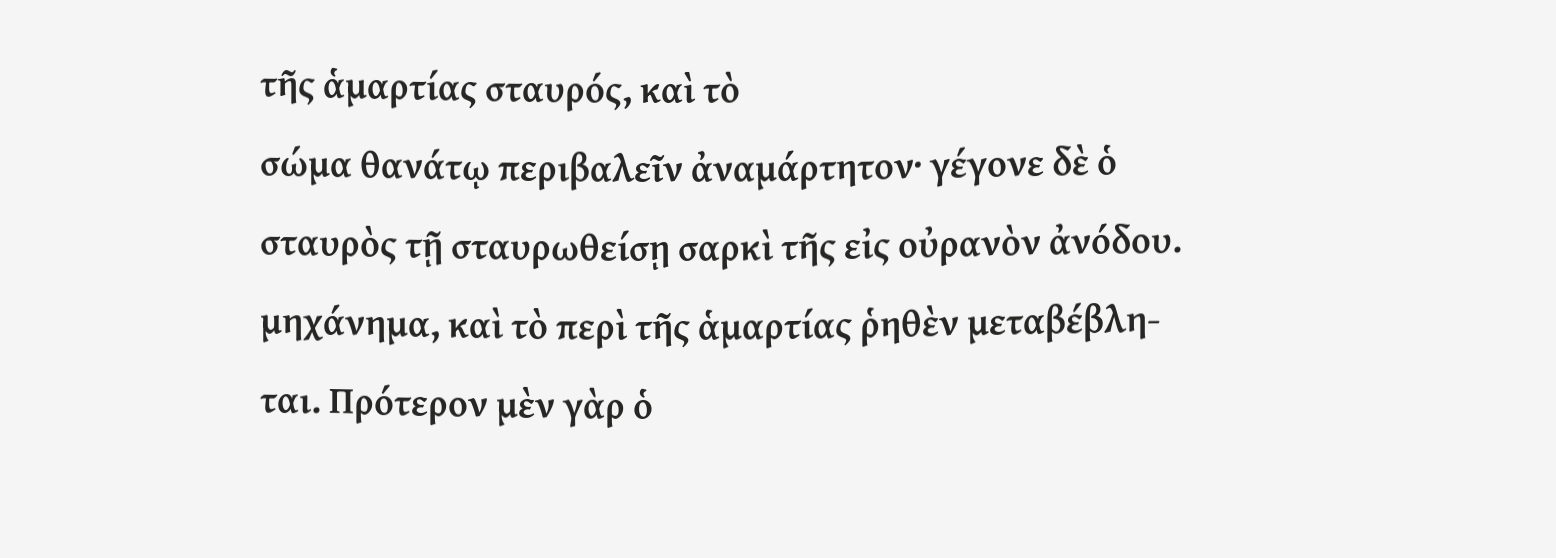τῆς ἁμαρτίας σταυρός, καὶ τὸ
σώμα θανάτῳ περιβαλεῖν ἀναμάρτητον· γέγονε δὲ ὁ
σταυρὸς τῇ σταυρωθείσῃ σαρκὶ τῆς εἰς οὐρανὸν ἀνόδου.
μηχάνημα, καὶ τὸ περὶ τῆς ἁμαρτίας ῥηθὲν μεταβέβλη-
ται. Πρότερον μὲν γὰρ ὁ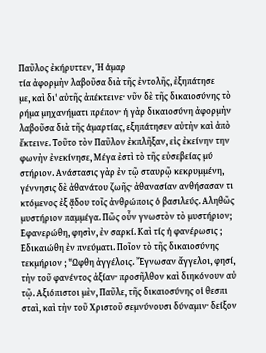Παῦλος ἐκήρυττεν, Ἡ ἁμαρ
τία ἀφορμὴν λαβοῦσα διὰ τῆς ἐντολῆς, ἐξηπάτησε
με, καὶ δι' αὐτῆς ἀπέκτεινε· νῦν δὲ τῆς δικαιοσύνης τὸ
ρήμα μηχανήματι πρέπον· ἡ γὰρ δικαιοσύνη ἀφορμὴν
λαβοῦσα διὰ τῆς ἁμαρτίας, εξηπάτησεν αὐτὴν καὶ ἀπὸ
ἔκτεινε. Τοῦτο τὸν Παῦλον ἐκπλῆξαν, εἰς ἐκείνην την
φωνὴν ἐνεκίνησε, Μέγα ἐστὶ τὸ τῆς εὐσεβείας μύ
στήριον. Ανάστασις γὰρ ἐν τῷ σταυρῷ κεκρυμμένη,
γέννησις δὲ ἀθανάτου ζωῆς· ἀθανασίαν ανθήσασαν τι
κτόμενος ἐξ ᾅδου τοῖς ἀνθρώποις ὁ βασιλεύς. Αληθῶς
μυστήριον παμμέγα. Πῶς οὖν γνωστὸν τὸ μυστήριον;
Εφανερώθη, φησὶν, ἐν σαρκί. Καὶ τίς ἡ φανέρωσις ;
Εδικαιώθη ἐν πνεύματι. Ποῖον τὸ τῆς δικαιοσύνης
τεκμήριον ; "Ωφθη ἀγγέλοις. Ἔγνωσαν ἄγγελοι, φησί,
τὴν τοῦ φανέντος ἀξίαν· προσῆλθον καὶ διηκόνουν αὐ
τῷ. Αξιόπιστοι μὲν, Παῦλε, τῆς δικαιοσύνης οἱ θεσπι
σταὶ, καὶ τὴν τοῦ Χριστοῦ σεμνύνουσι δύναμιν· δείξον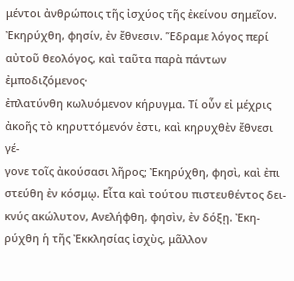μέντοι ἀνθρώποις τῆς ἰσχύος τῆς ἐκείνου σημεῖον.
Ἐκηρύχθη, φησίν, ἐν ἔθνεσιν. Ἕδραμε λόγος περί
αὐτοῦ θεολόγος, καὶ ταῦτα παρὰ πάντων ἐμποδιζόμενος·
ἐπλατύνθη κωλυόμενον κήρυγμα. Τί οὖν εἰ μέχρις
ἀκοῆς τὸ κηρυττόμενόν ἐστι, καὶ κηρυχθὲν ἔθνεσι γέ-
γονε τοῖς ἀκούσασι λῆρος; Ἐκηρύχθη, φησὶ, καὶ ἐπι
στεύθη ἐν κόσμῳ. Εἶτα καὶ τούτου πιστευθέντος δει-
κνύς ακώλυτον, Ανελήφθη, φησὶν, ἐν δόξῃ. Ἐκη-
ρύχθη ἡ τῆς Ἐκκλησίας ἰσχὺς, μᾶλλον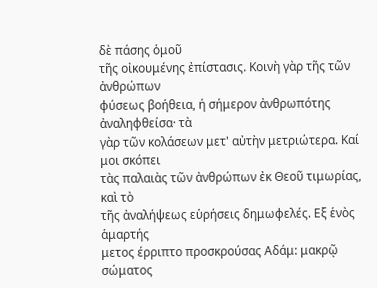δὲ πάσης ὁμοῦ
τῆς οἰκουμένης ἐπίστασις. Κοινὴ γὰρ τῆς τῶν ἀνθρώπων
φύσεως βοήθεια, ή σήμερον ἀνθρωπότης ἀναληφθείσα· τὰ
γὰρ τῶν κολάσεων μετ' αὐτὴν μετριώτερα. Καί μοι σκόπει
τὰς παλαιὰς τῶν ἀνθρώπων ἐκ Θεοῦ τιμωρίας, καὶ τὸ
τῆς ἀναλήψεως εὑρήσεις δημωφελές. Εξ ἑνὸς ἁμαρτής
μετος έρριπτο προσκρούσας Αδάμ: μακρῷ σώματος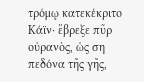τρόμῳ κατεκέκριτο Κάϊν· ἔβρεξε πῦρ οὐρανὸς, ὡς ση
πεδόνα τῆς γῆς,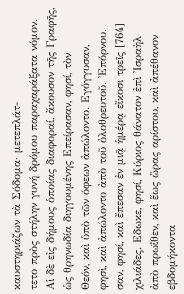καυστηριάζων τὰ Σόδομα· μετεπλάτ-
τετο πρὸς στήλην γυνή δρόμου παραχαράξατα νόμον.
Αἱ δὲ εἰς δήμους ὁποίας διαφοραί, ἄκουσον τῆς Γραφῆς,
ὡς θρηνωδία διηγουμένης Επείρασαν, φησί, τὸν
Θεόν, καὶ ὑπὸ τῶν όφεων ἀπώλοντο. Εγόγγυσαν,
φησὶ, καὶ ἀπώλοντο ἀπὸ τοῦ ὀλοθρευτοῦ. Ἐπόρνου.
σαν, φησί, καὶ ἔπεσαν ἐν μιᾷ ἡμέρᾳ εἴκοσι τρεῖς [764]
χιλιάδες. Εδωκε, φησί, Κύριος θάνατον ἐπὶ Ἰσραὴλ
ἀπὸ πρωΐθεν, καὶ ἕως ὥρας αρίστου, καὶ ἀπέθανον
εβδομήκοντα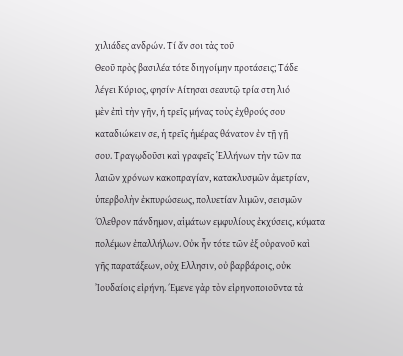χιλιάδες ανδρών. Τί ἄν σοι τὰς τοῦ
Θεοῦ πρὸς βασιλέα τότε διηγοίμην προτάσεις; Τάδε
λέγει Κύριος, φησίν· Αίτησαι σεαυτῷ τρία στη λιό
μὲν ἐπὶ τὴν γῆν, ἡ τρεῖς μήνας τοὺς ἐχθρούς σου
καταδιώκειν σε, ἡ τρεῖς ἡμέρας θάνατον ἐν τῇ γῇ
σου. Τραγῳδοῦσι καὶ γραφεῖς Ἑλλήνων τὴν τῶν πα
λαιῶν χρόνων κακοπραγίαν, κατακλυσμῶν ἀμετρίαν,
ὑπερβολὴν ἐκπυρώσεως, πολυετίαν λιμῶν, σεισμῶν
Όλεθρον πάνδημον, αἱμάτων εμφυλίους ἐκχύσεις, κύματα
πολέμων ἐπαλλήλων. Οὐκ ἦν τότε τῶν ἐξ οὐρανοῦ καὶ
γῆς παρατάξεων, οὐχ Ελλησιν, οὐ βαρβάροις, οὐκ
Ἰουδαίοις εἰρήνη. Έμενε γὰρ τὸν εἰρηνοποιοῦντα τὰ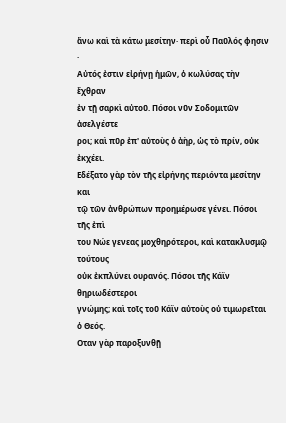ἄνω καὶ τὰ κάτω μεσίτην· περὶ οὗ Παῦλός φησιν ·
Αὐτός ἐστιν εἰρήνῃ ἡμῶν, ὁ κωλύσας τὴν ἔχθραν
ἐν τῇ σαρκὶ αὐτοῦ. Πόσοι νῦν Σοδομιτῶν ἀσελγέστε
ροι; καὶ πῦρ ἐπ' αὐτοὺς ὁ ἀὴρ, ὡς τὸ πρίν, οὐκ ἐκχέει.
Εδέξατο γὰρ τὸν τῆς εἰρήνης περιόντα μεσίτην και
τῷ τῶν ἀνθρώπων προημέρωσε γένει. Πόσοι τῆς ἐπὶ
του Νώε γενεας μοχθηρότεροι, καὶ κατακλυσμῷ τούτους
οὐκ ἐκπλύνει ουρανός. Πόσοι τῆς Κάϊν θηριωδέστεροι
γνώμης; καὶ τοῖς τοῦ Κάϊν αὐτοὺς οὐ τιμωρεῖται ὁ Θεός.
Οταν γὰρ παροξυνθῇ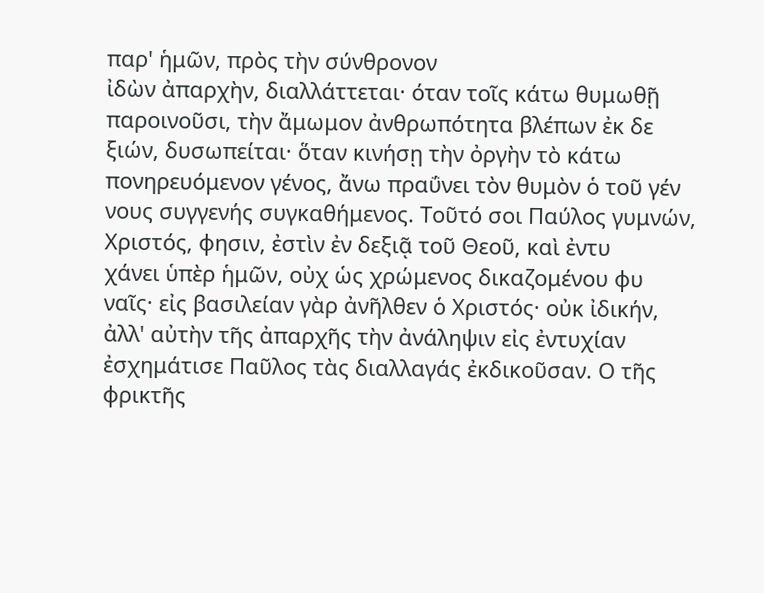παρ' ἡμῶν, πρὸς τὴν σύνθρονον
ἰδὼν ἀπαρχὴν, διαλλάττεται· όταν τοῖς κάτω θυμωθῇ
παροινοῦσι, τὴν ἄμωμον ἀνθρωπότητα βλέπων ἐκ δε
ξιών, δυσωπείται· ὅταν κινήσῃ τὴν ὀργὴν τὸ κάτω
πονηρευόμενον γένος, ἄνω πραΰνει τὸν θυμὸν ὁ τοῦ γέν
νους συγγενής συγκαθήμενος. Τοῦτό σοι Παύλος γυμνών,
Χριστός, φησιν, ἐστὶν ἐν δεξιᾷ τοῦ Θεοῦ, καὶ ἐντυ
χάνει ὑπὲρ ἡμῶν, οὐχ ὡς χρώμενος δικαζομένου φυ
ναῖς· εἰς βασιλείαν γὰρ ἀνῆλθεν ὁ Χριστός· οὐκ ἰδικήν,
ἀλλ' αὐτὴν τῆς ἀπαρχῆς τὴν ἀνάληψιν εἰς ἐντυχίαν
ἐσχημάτισε Παῦλος τὰς διαλλαγάς ἐκδικοῦσαν. Ο τῆς
φρικτῆς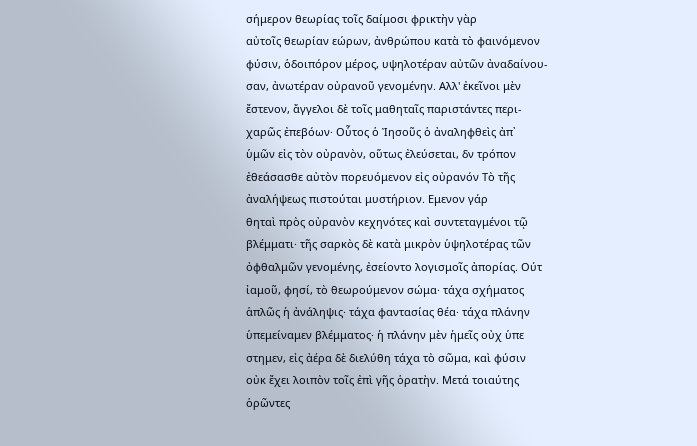σήμερον θεωρίας τοῖς δαίμοσι φρικτὴν γὰρ
αὐτοῖς θεωρίαν εώρων, ἀνθρώπου κατὰ τὸ φαινόμενον
φύσιν, ὁδοιπόρον μέρος, υψηλοτέραν αὐτῶν ἀναδαίνου-
σαν, ἀνωτέραν οὐρανοῦ γενομένην. Αλλ' ἐκεῖνοι μὲν
ἔστενον, ἄγγελοι δὲ τοῖς μαθηταῖς παριστάντες περι-
χαρῶς ἐπεβόων· Οὗτος ὁ Ἰησοῦς ὁ ἀναληφθεὶς ἀπ᾽
ὑμῶν εἰς τὸν οὐρανὸν, οὕτως ἐλεύσεται, δν τρόπον
ἐθεάσασθε αὐτὸν πορευόμενον εἰς οὐρανόν Τὸ τῆς
ἀναλήψεως πιστούται μυστήριον. Εμενον γάρ
θηταὶ πρὸς οὐρανὸν κεχηνότες καὶ συντεταγμένοι τῷ
βλέμματι· τῆς σαρκὸς δὲ κατὰ μικρὸν ὑψηλοτέρας τῶν
ὀφθαλμῶν γενομένης, ἐσείοντο λογισμοῖς ἀπορίας. Ούτ
ἰαμοῦ, φησί, τὸ θεωρούμενον σώμα· τάχα σχήματος
ἁπλῶς ἡ ἀνάληψις· τάχα φαντασίας θέα· τάχα πλάνην
ὑπεμείναμεν βλέμματος· ἡ πλάνην μὲν ἡμεῖς οὐχ ὑπε
στημεν, εἰς ἀέρα δὲ διελύθη τάχα τὸ σῶμα, καὶ φύσιν
οὐκ ἔχει λοιπὸν τοῖς ἐπὶ γῆς ὁρατὴν. Μετά τοιαύτης
ὁρῶντες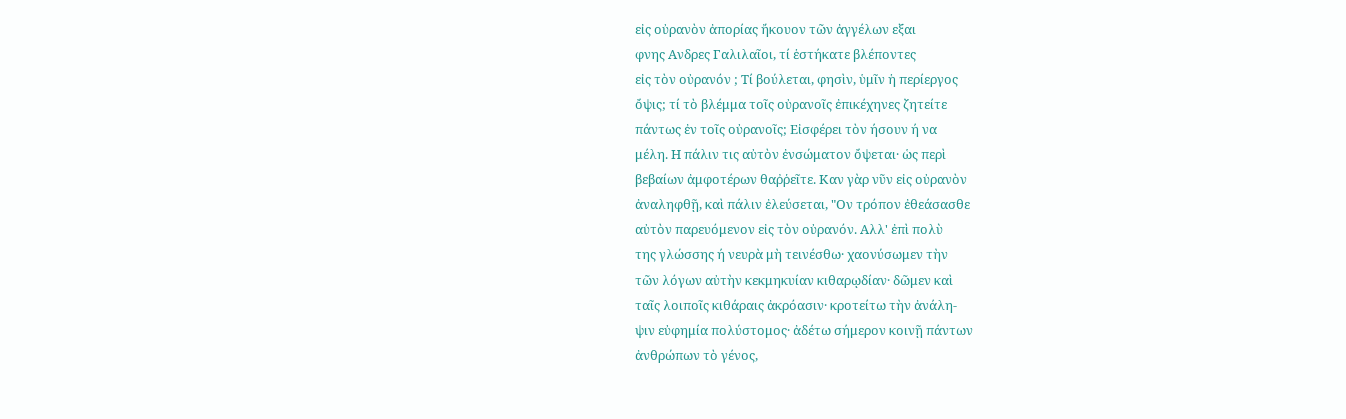εἰς οὐρανὸν ἀπορίας ἤκουον τῶν ἀγγέλων εξαι
φνης Ανδρες Γαλιλαῖοι, τί ἑστήκατε βλέποντες
εἰς τὸν οὐρανόν ; Τί βούλεται, φησὶν, ὑμῖν ἡ περίεργος
ὄψις; τί τὸ βλέμμα τοῖς οὐρανοῖς ἐπικέχηνες ζητείτε
πάντως ἐν τοῖς οὐρανοῖς; Εἰσφέρει τὸν ήσουν ή να
μέλη. Η πάλιν τις αὐτὸν ἐνσώματον ὄψεται· ὡς περὶ
βεβαίων ἀμφοτέρων θαῤῥεῖτε. Καν γὰρ νῦν εἰς οὐρανὸν
ἀναληφθῇ, καὶ πάλιν ἐλεύσεται, "Ον τρόπον ἐθεάσασθε
αὐτὸν παρευόμενον εἰς τὸν οὐρανόν. Αλλ' ἐπὶ πολὺ
της γλώσσης ή νευρὰ μὴ τεινέσθω· χαονύσωμεν τὴν
τῶν λόγων αὐτὴν κεκμηκυίαν κιθαρῳδίαν· δῶμεν καὶ
ταῖς λοιποῖς κιθάραις ἀκρόασιν· κροτείτω τὴν ἀνάλη-
ψιν εὐφημία πολύστομος· ἀδέτω σήμερον κοινῇ πάντων
ἀνθρώπων τὸ γένος,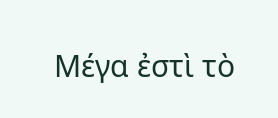Μέγα ἐστὶ τὸ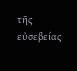τῆς εὐσεβείας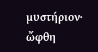μυστήριον· ὤφθη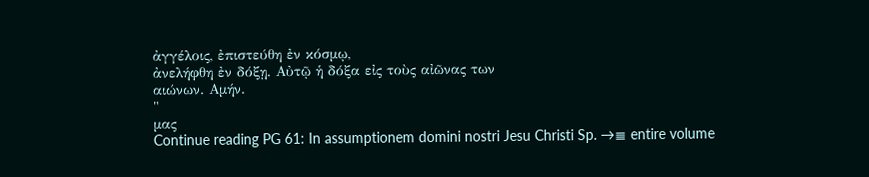ἀγγέλοις, ἐπιστεύθη ἐν κόσμῳ,
ἀνελήφθη ἐν δόξῃ. Αὐτῷ ἡ δόξα εἰς τοὺς αἰῶνας των
αιώνων. Αμήν.
"
μας
Continue reading PG 61: In assumptionem domini nostri Jesu Christi Sp. →≣ entire volume